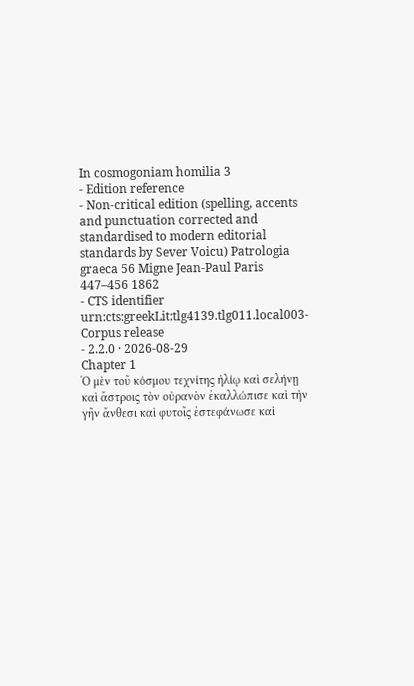In cosmogoniam homilia 3
- Edition reference
- Non-critical edition (spelling, accents and punctuation corrected and standardised to modern editorial standards by Sever Voicu) Patrologia graeca 56 Migne Jean-Paul Paris 447–456 1862
- CTS identifier
urn:cts:greekLit:tlg4139.tlg011.local003- Corpus release
- 2.2.0 · 2026-08-29
Chapter 1
Ὁ μὲν τοῦ κόσμου τεχνίτης ἡλίῳ καὶ σελήνῃ καὶ ἄστροις τὸν οὐρανὸν ἐκαλλώπισε καὶ τὴν γῆν ἄνθεσι καὶ φυτοῖς ἐστεφάνωσε καὶ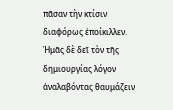πᾶσαν τὴν κτίσιν διαφόρως ἐποίκιλλεν. Ἡμᾶς δὲ δεῖ τὸν τῆς δημιουργίας λόγον ἀναλαβόντας θαυμάζειν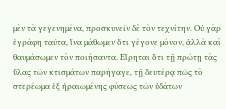μὲν τὰ γεγενημένα, προσκυνεῖν δὲ τὸν τεχνίτην. Οὐ γὰρ ἐγράφη ταῦτα, ἵνα μάθωμεν ὅτι γέγονε μόνον, ἀλλὰ καὶ θαυμάσωμεν τὸν ποιήσαντα. Εἴρηται ὅτι τῇ πρώτῃ τὰς ὕλας τῶν κτισμάτων παρήγαγε, τῇ δευτέρᾳ πῶς τὸ στερέωμα ἐξ ἠραιωμένης φύσεως τῶν ὑδάτων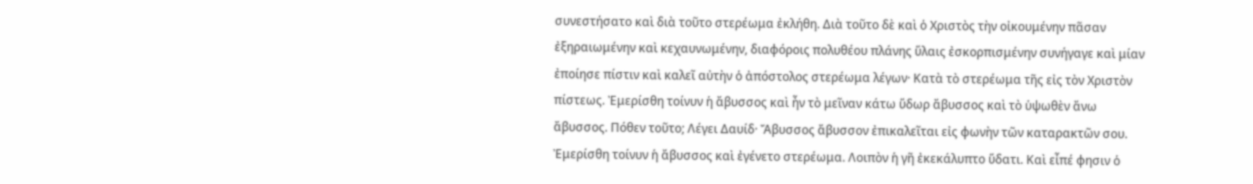συνεστήσατο καὶ διὰ τοῦτο στερέωμα ἐκλήθη. Διὰ τοῦτο δὲ καὶ ὁ Χριστὸς τὴν οἰκουμένην πᾶσαν ἐξηραιωμένην καὶ κεχαυνωμένην, διαφόροις πολυθέου πλάνης ὕλαις ἐσκορπισμένην συνήγαγε καὶ μίαν ἐποίησε πίστιν καὶ καλεῖ αὐτὴν ὁ ἀπόστολος στερέωμα λέγων· Κατὰ τὸ στερέωμα τῆς εἰς τὸν Χριστὸν πίστεως. Ἐμερίσθη τοίνυν ἡ ἄβυσσος καὶ ἦν τὸ μεῖναν κάτω ὕδωρ ἄβυσσος καὶ τὸ ὑψωθὲν ἄνω ἄβυσσος. Πόθεν τοῦτο; Λέγει Δαυίδ· Ἄβυσσος ἄβυσσον ἐπικαλεῖται εἰς φωνὴν τῶν καταρακτῶν σου. Ἐμερίσθη τοίνυν ἡ ἄβυσσος καὶ ἐγένετο στερέωμα. Λοιπὸν ἡ γῆ ἐκεκάλυπτο ὕδατι. Καὶ εἶπέ φησιν ὁ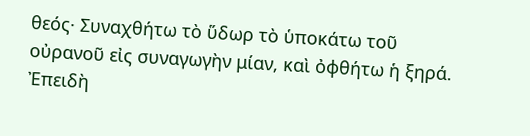θεός· Συναχθήτω τὸ ὕδωρ τὸ ὑποκάτω τοῦ οὐρανοῦ εἰς συναγωγὴν μίαν, καὶ ὀφθήτω ἡ ξηρά.
Ἐπειδὴ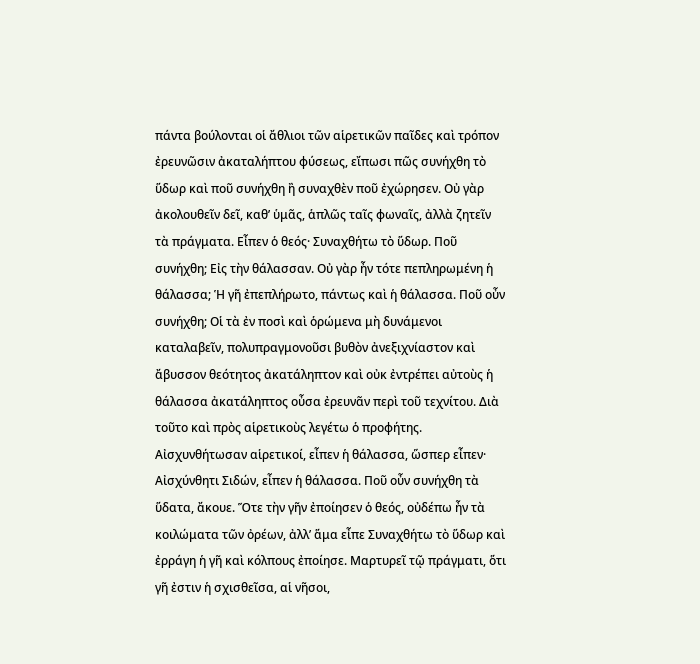πάντα βούλονται οἱ ἄθλιοι τῶν αἱρετικῶν παῖδες καὶ τρόπον ἐρευνῶσιν ἀκαταλήπτου φύσεως, εἴπωσι πῶς συνήχθη τὸ ὕδωρ καὶ ποῦ συνήχθη ἢ συναχθὲν ποῦ ἐχώρησεν. Οὐ γὰρ ἀκολουθεῖν δεῖ, καθ’ ὑμᾶς, ἁπλῶς ταῖς φωναῖς, ἀλλὰ ζητεῖν τὰ πράγματα. Εἶπεν ὁ θεός· Συναχθήτω τὸ ὕδωρ. Ποῦ συνήχθη; Εἰς τὴν θάλασσαν. Οὐ γὰρ ἦν τότε πεπληρωμένη ἡ θάλασσα; Ἡ γῆ ἐπεπλήρωτο, πάντως καὶ ἡ θάλασσα. Ποῦ οὖν συνήχθη; Οἱ τὰ ἐν ποσὶ καὶ ὁρώμενα μὴ δυνάμενοι καταλαβεῖν, πολυπραγμονοῦσι βυθὸν ἀνεξιχνίαστον καὶ ἄβυσσον θεότητος ἀκατάληπτον καὶ οὐκ ἐντρέπει αὐτοὺς ἡ θάλασσα ἀκατάληπτος οὖσα ἐρευνᾶν περὶ τοῦ τεχνίτου. Διὰ τοῦτο καὶ πρὸς αἱρετικοὺς λεγέτω ὁ προφήτης. Αἰσχυνθήτωσαν αἱρετικοί, εἶπεν ἡ θάλασσα, ὥσπερ εἶπεν· Αἰσχύνθητι Σιδών, εἶπεν ἡ θάλασσα. Ποῦ οὖν συνήχθη τὰ ὕδατα, ἄκουε. Ὅτε τὴν γῆν ἐποίησεν ὁ θεός, οὐδέπω ἦν τὰ κοιλώματα τῶν ὀρέων, ἀλλ’ ἅμα εἶπε Συναχθήτω τὸ ὕδωρ καὶ ἐρράγη ἡ γῆ καὶ κόλπους ἐποίησε. Μαρτυρεῖ τῷ πράγματι, ὅτι γῆ ἐστιν ἡ σχισθεῖσα, αἱ νῆσοι,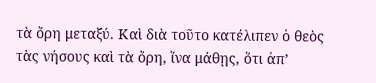τὰ ὄρη μεταξύ. Καὶ διὰ τοῦτο κατέλιπεν ὁ θεὸς τὰς νήσους καὶ τὰ ὄρη, ἵνα μάθῃς, ὅτι ἀπ’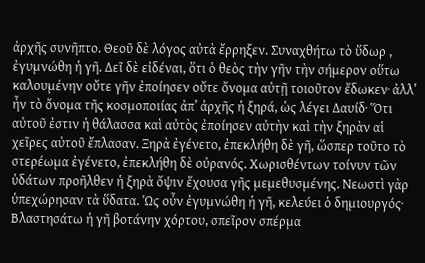ἀρχῆς συνῆπτο. Θεοῦ δὲ λόγος αὐτὰ ἔρρηξεν. Συναχθήτω τὸ ὕδωρ , ἐγυμνώθη ἡ γῆ. Δεῖ δὲ εἰδέναι, ὅτι ὁ θεὸς τὴν γῆν τὴν σήμερον οὕτω καλουμένην οὔτε γῆν ἐποίησεν οὔτε ὄνομα αὐτῇ τοιοῦτον ἔδωκεν· ἀλλ’ ἦν τὸ ὄνομα τῆς κοσμοποιίας ἀπ’ ἀρχῆς ἡ ξηρά, ὡς λέγει Δαυίδ· Ὅτι αὐτοῦ ἐστιν ἡ θάλασσα καὶ αὐτὸς ἐποίησεν αὐτὴν καὶ τὴν ξηρὰν αἱ χεῖρες αὐτοῦ ἔπλασαν. Ξηρὰ ἐγένετο, ἐπεκλήθη δὲ γῆ, ὥσπερ τοῦτο τὸ στερέωμα ἐγένετο, ἐπεκλήθη δὲ οὐρανός. Χωρισθέντων τοίνυν τῶν ὑδάτων προῆλθεν ἡ ξηρὰ ὄψιν ἔχουσα γῆς μεμεθυσμένης. Νεωστὶ γὰρ ὑπεχώρησαν τὰ ὕδατα. Ὡς οὖν ἐγυμνώθη ἡ γῆ, κελεύει ὁ δημιουργός· Βλαστησάτω ἡ γῆ βοτάνην χόρτου, σπεῖρον σπέρμα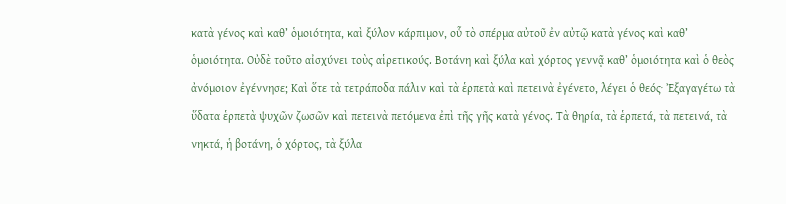κατὰ γένος καὶ καθ’ ὁμοιότητα, καὶ ξύλον κάρπιμον, οὗ τὸ σπέρμα αὐτοῦ ἐν αὐτῷ κατὰ γένος καὶ καθ’ ὁμοιότητα. Οὐδὲ τοῦτο αἰσχύνει τοὺς αἱρετικούς. Βοτάνη καὶ ξύλα καὶ χόρτος γεννᾷ καθ’ ὁμοιότητα καὶ ὁ θεὸς ἀνόμοιον ἐγέννησε; Καὶ ὅτε τὰ τετράποδα πάλιν καὶ τὰ ἑρπετὰ καὶ πετεινὰ ἐγένετο, λέγει ὁ θεός· Ἐξαγαγέτω τὰ ὕδατα ἑρπετὰ ψυχῶν ζωσῶν καὶ πετεινὰ πετόμενα ἐπὶ τῆς γῆς κατὰ γένος. Τὰ θηρία, τὰ ἑρπετά, τὰ πετεινά, τὰ νηκτά, ἡ βοτάνη, ὁ χόρτος, τὰ ξύλα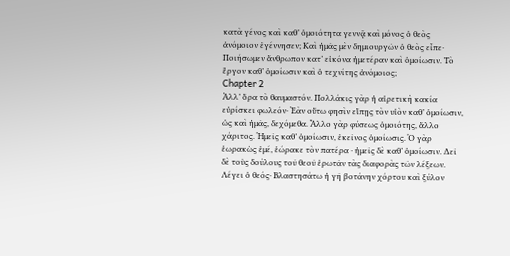κατὰ γένος καὶ καθ’ ὁμοιότητα γεννᾷ καὶ μόνος ὁ θεὸς ἀνόμοιον ἐγέννησεν; Καὶ ἡμᾶς μὲν δημιουργῶν ὁ θεὸς εἶπε· Ποιήσωμεν ἄνθρωπον κατ’ εἰκόνα ἡμετέραν καὶ ὁμοίωσιν. Τὸ ἔργον καθ’ ὁμοίωσιν καὶ ὁ τεχνίτης ἀνόμοιος;
Chapter 2
Ἀλλ’ ὅρα τὸ θαυμαστόν. Πολλάκις γὰρ ἡ αἱρετικὴ κακία εὑρίσκει φωλεόν· Ἐὰν οὕτω φησὶν εἴπῃς τὸν υἱὸν καθ’ ὁμοίωσιν, ὡς καὶ ἡμᾶς, δεχόμεθα. Ἄλλο γὰρ φύσεως ὁμοιότης, ἄλλο χάριτος. Ἡμεῖς καθ’ ὁμοίωσιν, ἐκεῖνος ὁμοίωσις. Ὁ γὰρ ἑωρακὼς ἐμέ, ἑώρακε τὸν πατέρα · ἡμεῖς δὲ καθ’ ὁμοίωσιν. Δεῖ δὲ τοὺς δούλους τοῦ θεοῦ ἐρωτᾶν τὰς διαφορὰς τῶν λέξεων. Λέγει ὁ θεός· Βλαστησάτω ἡ γῆ βοτάνην χόρτου καὶ ξύλον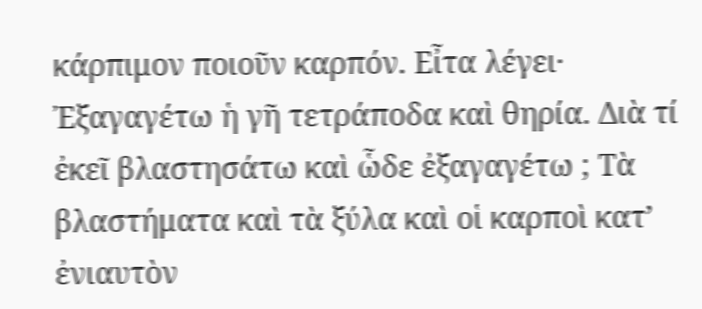κάρπιμον ποιοῦν καρπόν. Εἶτα λέγει· Ἐξαγαγέτω ἡ γῆ τετράποδα καὶ θηρία. Διὰ τί ἐκεῖ βλαστησάτω καὶ ὧδε ἐξαγαγέτω ; Τὰ βλαστήματα καὶ τὰ ξύλα καὶ οἱ καρποὶ κατ’ ἐνιαυτὸν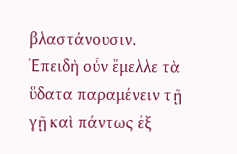βλαστάνουσιν. Ἐπειδὴ οὖν ἔμελλε τὰ ὕδατα παραμένειν τῇ γῇ καὶ πάντως ἐξ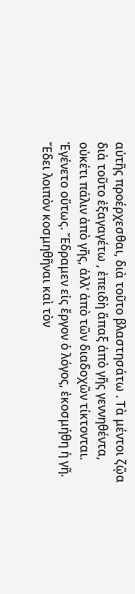αὐτῆς προέρχεσθαι, διὰ τοῦτο βλαστησάτω . Τὰ μέντοι ζῷα διὰ τοῦτο ἐξαγαγέτω , ἐπειδὴ ἅπαξ ἀπὸ γῆς γεννηθέντα, οὐκέτι πάλιν ἀπὸ γῆς, ἀλλ’ ἀπὸ τῶν διαδοχῶν τίκτονται. Ἐγένετο οὕτως. Ἔδραμεν εἰς ἔργον ὁ λόγος, ἐκοσμήθη ἡ γῆ. Ἔδει λοιπὸν κοσμηθῆναι καὶ τὸν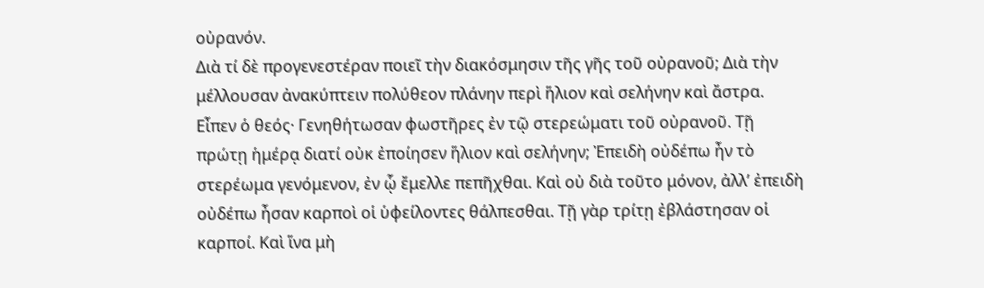οὐρανόν.
Διὰ τί δὲ προγενεστέραν ποιεῖ τὴν διακόσμησιν τῆς γῆς τοῦ οὐρανοῦ; Διὰ τὴν μέλλουσαν ἀνακύπτειν πολύθεον πλάνην περὶ ἥλιον καὶ σελήνην καὶ ἄστρα. Εἶπεν ὁ θεός· Γενηθήτωσαν φωστῆρες ἐν τῷ στερεώματι τοῦ οὐρανοῦ. Τῇ πρώτῃ ἡμέρᾳ διατί οὐκ ἐποίησεν ἥλιον καὶ σελήνην; Ἐπειδὴ οὐδέπω ἦν τὸ στερέωμα γενόμενον, ἐν ᾧ ἔμελλε πεπῆχθαι. Καὶ οὐ διὰ τοῦτο μόνον, ἀλλ’ ἐπειδὴ οὐδέπω ἦσαν καρποὶ οἱ ὑφείλοντες θάλπεσθαι. Τῇ γὰρ τρίτῃ ἐβλάστησαν οἱ καρποί. Καὶ ἵνα μὴ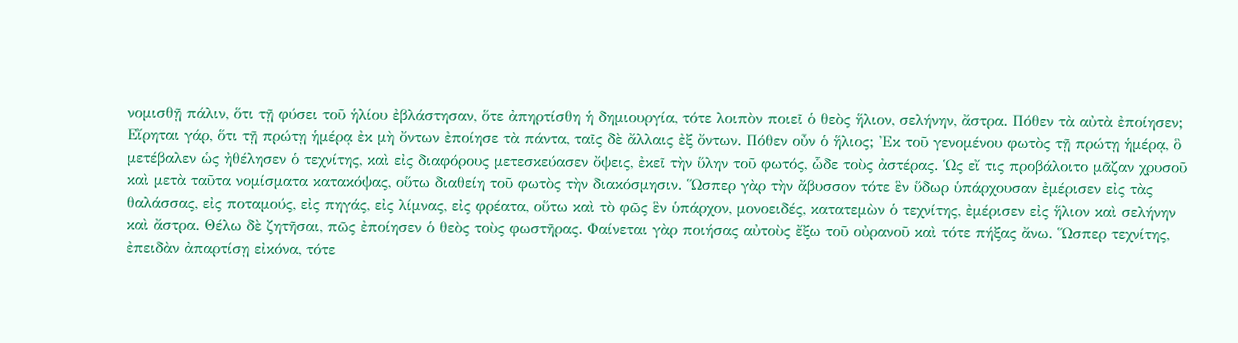νομισθῇ πάλιν, ὅτι τῇ φύσει τοῦ ἡλίου ἐβλάστησαν, ὅτε ἀπηρτίσθη ἡ δημιουργία, τότε λοιπὸν ποιεῖ ὁ θεὸς ἥλιον, σελήνην, ἄστρα. Πόθεν τὰ αὐτὰ ἐποίησεν; Εἴρηται γάρ, ὅτι τῇ πρώτῃ ἡμέρᾳ ἐκ μὴ ὄντων ἐποίησε τὰ πάντα, ταῖς δὲ ἄλλαις ἐξ ὄντων. Πόθεν οὖν ὁ ἥλιος; Ἐκ τοῦ γενομένου φωτὸς τῇ πρώτῃ ἡμέρᾳ, ὃ μετέβαλεν ὡς ἠθέλησεν ὁ τεχνίτης, καὶ εἰς διαφόρους μετεσκεύασεν ὄψεις, ἐκεῖ τὴν ὕλην τοῦ φωτός, ὧδε τοὺς ἀστέρας. Ὡς εἴ τις προβάλοιτο μᾶζαν χρυσοῦ καὶ μετὰ ταῦτα νομίσματα κατακόψας, οὕτω διαθείη τοῦ φωτὸς τὴν διακόσμησιν. Ὥσπερ γὰρ τὴν ἄβυσσον τότε ἓν ὕδωρ ὑπάρχουσαν ἐμέρισεν εἰς τὰς θαλάσσας, εἰς ποταμούς, εἰς πηγάς, εἰς λίμνας, εἰς φρέατα, οὕτω καὶ τὸ φῶς ἓν ὑπάρχον, μονοειδές, κατατεμὼν ὁ τεχνίτης, ἐμέρισεν εἰς ἥλιον καὶ σελήνην καὶ ἄστρα. Θέλω δὲ ζητῆσαι, πῶς ἐποίησεν ὁ θεὸς τοὺς φωστῆρας. Φαίνεται γὰρ ποιήσας αὐτοὺς ἔξω τοῦ οὐρανοῦ καὶ τότε πήξας ἄνω. Ὥσπερ τεχνίτης, ἐπειδὰν ἀπαρτίσῃ εἰκόνα, τότε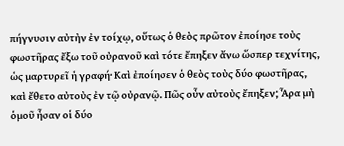πήγνυσιν αὐτὴν ἐν τοίχῳ, οὕτως ὁ θεὸς πρῶτον ἐποίησε τοὺς φωστῆρας ἔξω τοῦ οὐρανοῦ καὶ τότε ἔπηξεν ἄνω ὥσπερ τεχνίτης, ὡς μαρτυρεῖ ἡ γραφή· Καὶ ἐποίησεν ὁ θεὸς τοὺς δύο φωστῆρας, καὶ ἔθετο αὐτοὺς ἐν τῷ οὐρανῷ. Πῶς οὖν αὐτοὺς ἔπηξεν; Ἆρα μὴ ὁμοῦ ἦσαν οἱ δύο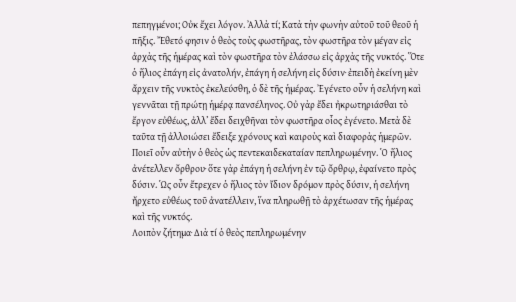πεπηγμένοι; Οὐκ ἔχει λόγον. Ἀλλὰ τί; Κατὰ τὴν φωνὴν αὐτοῦ τοῦ θεοῦ ἡ πῆξις. Ἔθετό φησιν ὁ θεὸς τοὺς φωστῆρας, τὸν φωστῆρα τὸν μέγαν εἰς ἀρχὰς τῆς ἡμέρας καὶ τὸν φωστῆρα τὸν ἐλάσσω εἰς ἀρχὰς τῆς νυκτός. Ὅτε ὁ ἥλιος ἐπάγη εἰς ἀνατολήν, ἐπάγη ἡ σελήνη εἰς δύσιν· ἐπειδὴ ἐκείνη μὲν ἄρχειν τῆς νυκτὸς ἐκελεύσθη, ὁ δὲ τῆς ἡμέρας. Ἐγένετο οὖν ἡ σελήνη καὶ γεννᾶται τῇ πρώτῃ ἡμέρᾳ πανσέληνος. Οὐ γὰρ ἔδει ἠκρωτηριάσθαι τὸ ἔργον εὐθέως, ἀλλ’ ἔδει δειχθῆναι τὸν φωστῆρα οἷος ἐγένετο. Μετὰ δὲ ταῦτα τῇ ἀλλοιώσει ἔδειξε χρόνους καὶ καιροὺς καὶ διαφορὰς ἡμερῶν. Ποιεῖ οὖν αὐτὴν ὁ θεὸς ὡς πεντεκαιδεκαταίαν πεπληρωμένην. Ὁ ἥλιος ἀνέτελλεν ὄρθρου· ὅτε γὰρ ἐπάγη ἡ σελήνη ἐν τῷ ὄρθρῳ, ἐφαίνετο πρὸς δύσιν. Ὡς οὖν ἔτρεχεν ὁ ἥλιος τὸν ἴδιον δρόμον πρὸς δύσιν, ἡ σελήνη ἤρχετο εὐθέως τοῦ ἀνατέλλειν, ἵνα πληρωθῇ τὸ ἀρχέτωσαν τῆς ἡμέρας καὶ τῆς νυκτός.
Λοιπὸν ζήτημα· Διὰ τί ὁ θεὸς πεπληρωμένην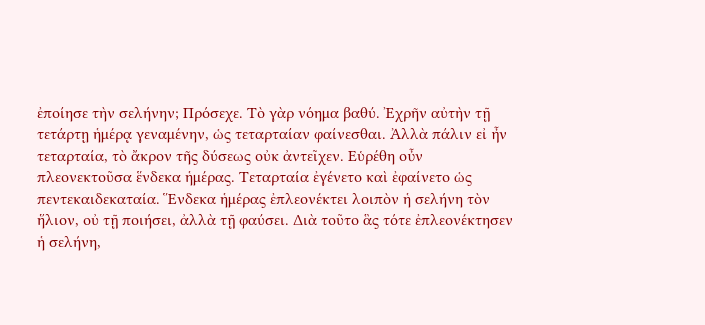ἐποίησε τὴν σελήνην; Πρόσεχε. Τὸ γὰρ νόημα βαθύ. Ἐχρῆν αὐτὴν τῇ τετάρτῃ ἡμέρᾳ γεναμένην, ὡς τεταρταίαν φαίνεσθαι. Ἀλλὰ πάλιν εἰ ἦν τεταρταία, τὸ ἄκρον τῆς δύσεως οὐκ ἀντεῖχεν. Εὑρέθη οὖν πλεονεκτοῦσα ἕνδεκα ἡμέρας. Τεταρταία ἐγένετο καὶ ἐφαίνετο ὡς πεντεκαιδεκαταία. Ἕνδεκα ἡμέρας ἐπλεονέκτει λοιπὸν ἡ σελήνη τὸν ἥλιον, οὐ τῇ ποιήσει, ἀλλὰ τῇ φαύσει. Διὰ τοῦτο ἃς τότε ἐπλεονέκτησεν ἡ σελήνη,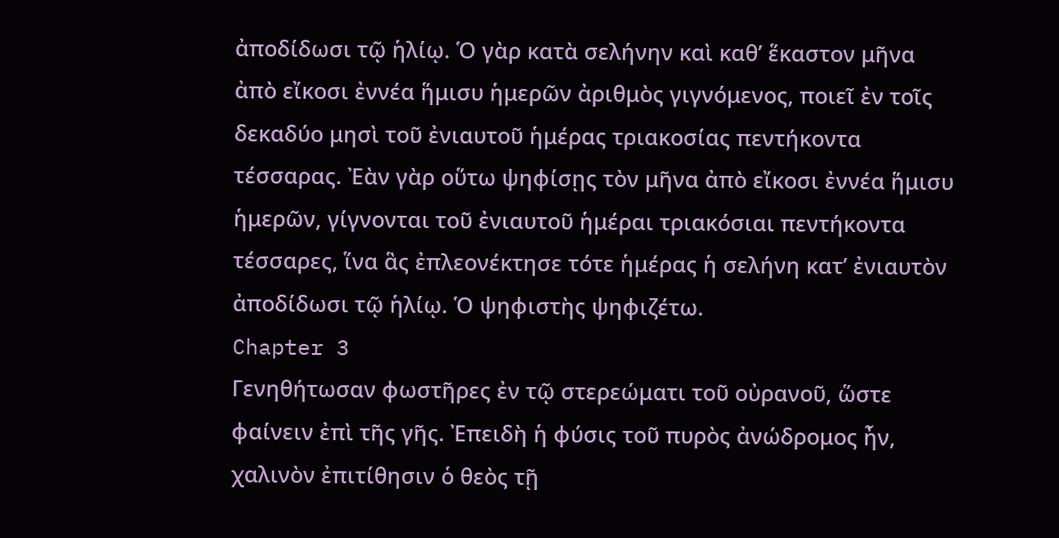ἀποδίδωσι τῷ ἡλίῳ. Ὁ γὰρ κατὰ σελήνην καὶ καθ’ ἕκαστον μῆνα ἀπὸ εἴκοσι ἐννέα ἥμισυ ἡμερῶν ἀριθμὸς γιγνόμενος, ποιεῖ ἐν τοῖς δεκαδύο μησὶ τοῦ ἐνιαυτοῦ ἡμέρας τριακοσίας πεντήκοντα τέσσαρας. Ἐὰν γὰρ οὕτω ψηφίσῃς τὸν μῆνα ἀπὸ εἴκοσι ἐννέα ἥμισυ ἡμερῶν, γίγνονται τοῦ ἐνιαυτοῦ ἡμέραι τριακόσιαι πεντήκοντα τέσσαρες, ἵνα ἃς ἐπλεονέκτησε τότε ἡμέρας ἡ σελήνη κατ’ ἐνιαυτὸν ἀποδίδωσι τῷ ἡλίῳ. Ὁ ψηφιστὴς ψηφιζέτω.
Chapter 3
Γενηθήτωσαν φωστῆρες ἐν τῷ στερεώματι τοῦ οὐρανοῦ, ὥστε φαίνειν ἐπὶ τῆς γῆς. Ἐπειδὴ ἡ φύσις τοῦ πυρὸς ἀνώδρομος ἦν, χαλινὸν ἐπιτίθησιν ὁ θεὸς τῇ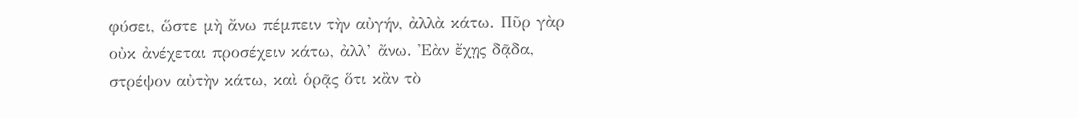φύσει, ὥστε μὴ ἄνω πέμπειν τὴν αὐγήν, ἀλλὰ κάτω. Πῦρ γὰρ οὐκ ἀνέχεται προσέχειν κάτω, ἀλλ’ ἄνω. Ἐὰν ἔχῃς δᾷδα, στρέψον αὐτὴν κάτω, καὶ ὁρᾷς ὅτι κἂν τὸ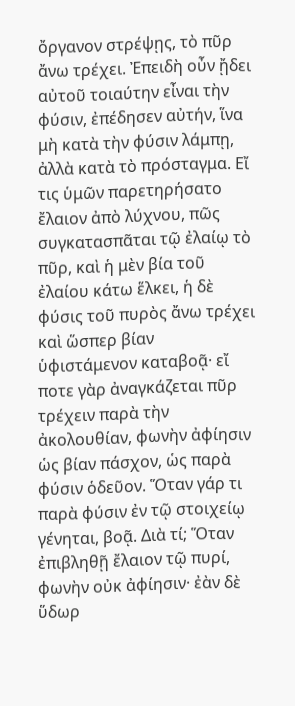ὄργανον στρέψῃς, τὸ πῦρ ἄνω τρέχει. Ἐπειδὴ οὖν ᾔδει αὐτοῦ τοιαύτην εἶναι τὴν φύσιν, ἐπέδησεν αὐτήν, ἵνα μὴ κατὰ τὴν φύσιν λάμπῃ, ἀλλὰ κατὰ τὸ πρόσταγμα. Εἴ τις ὑμῶν παρετηρήσατο ἔλαιον ἀπὸ λύχνου, πῶς συγκατασπᾶται τῷ ἐλαίῳ τὸ πῦρ, καὶ ἡ μὲν βία τοῦ ἐλαίου κάτω ἕλκει, ἡ δὲ φύσις τοῦ πυρὸς ἄνω τρέχει καὶ ὥσπερ βίαν ὑφιστάμενον καταβοᾷ· εἴ ποτε γὰρ ἀναγκάζεται πῦρ τρέχειν παρὰ τὴν ἀκολουθίαν, φωνὴν ἀφίησιν ὡς βίαν πάσχον, ὡς παρὰ φύσιν ὁδεῦον. Ὅταν γάρ τι παρὰ φύσιν ἐν τῷ στοιχείῳ γένηται, βοᾷ. Διὰ τί; Ὅταν ἐπιβληθῇ ἔλαιον τῷ πυρί, φωνὴν οὐκ ἀφίησιν· ἐὰν δὲ ὕδωρ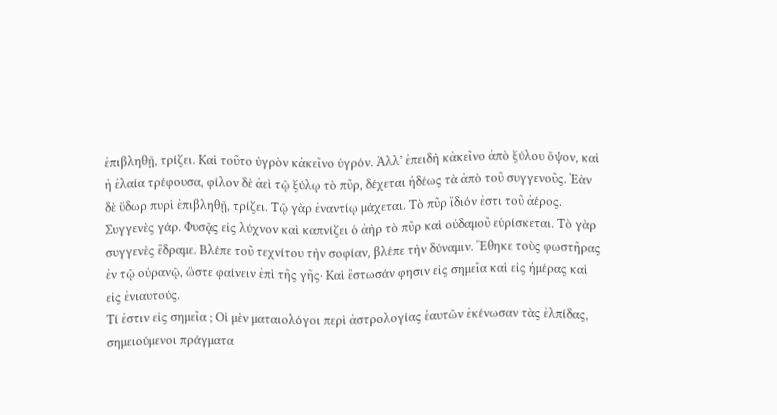ἐπιβληθῇ, τρίζει. Καὶ τοῦτο ὑγρὸν κἀκεῖνο ὑγρόν. Ἀλλ’ ἐπειδὴ κἀκεῖνο ἀπὸ ξύλου ὄψον, καὶ ἡ ἐλαία τρέφουσα, φίλον δὲ ἀεὶ τῷ ξύλῳ τὸ πῦρ, δέχεται ἡδέως τὰ ἀπὸ τοῦ συγγενοῦς. Ἐὰν δὲ ὕδωρ πυρὶ ἐπιβληθῇ, τρίζει. Τῷ γὰρ ἐναντίῳ μάχεται. Τὸ πῦρ ἴδιόν ἐστι τοῦ ἀέρος. Συγγενὲς γάρ. Φυσᾷς εἰς λύχνον καὶ καπνίζει ὁ ἀὴρ τὸ πῦρ καὶ οὐδαμοῦ εὑρίσκεται. Τὸ γὰρ συγγενὲς ἔδραμε. Βλέπε τοῦ τεχνίτου τὴν σοφίαν, βλέπε τὴν δύναμιν. Ἔθηκε τοὺς φωστῆρας ἐν τῷ οὐρανῷ, ὥστε φαίνειν ἐπὶ τῆς γῆς· Καὶ ἔστωσάν φησιν εἰς σημεῖα καὶ εἰς ἡμέρας καὶ εἰς ἐνιαυτούς.
Τί ἐστιν εἰς σημεῖα ; Οἱ μὲν ματαιολόγοι περὶ ἀστρολογίας ἑαυτῶν ἐκένωσαν τὰς ἐλπίδας, σημειούμενοι πράγματα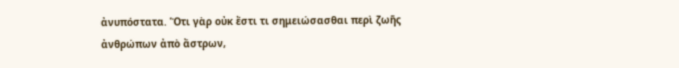ἀνυπόστατα. Ὅτι γὰρ οὐκ ἔστι τι σημειώσασθαι περὶ ζωῆς ἀνθρώπων ἀπὸ ἄστρων,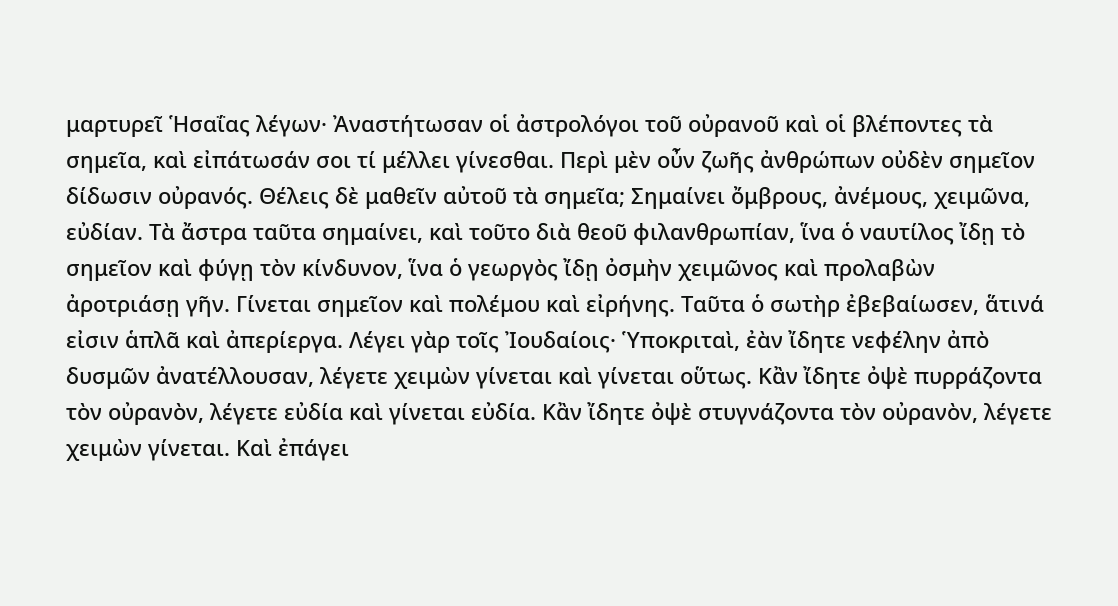μαρτυρεῖ Ἡσαΐας λέγων· Ἀναστήτωσαν οἱ ἀστρολόγοι τοῦ οὐρανοῦ καὶ οἱ βλέποντες τὰ σημεῖα, καὶ εἰπάτωσάν σοι τί μέλλει γίνεσθαι. Περὶ μὲν οὖν ζωῆς ἀνθρώπων οὐδὲν σημεῖον δίδωσιν οὐρανός. Θέλεις δὲ μαθεῖν αὐτοῦ τὰ σημεῖα; Σημαίνει ὄμβρους, ἀνέμους, χειμῶνα, εὐδίαν. Τὰ ἄστρα ταῦτα σημαίνει, καὶ τοῦτο διὰ θεοῦ φιλανθρωπίαν, ἵνα ὁ ναυτίλος ἴδῃ τὸ σημεῖον καὶ φύγῃ τὸν κίνδυνον, ἵνα ὁ γεωργὸς ἴδῃ ὀσμὴν χειμῶνος καὶ προλαβὼν ἀροτριάσῃ γῆν. Γίνεται σημεῖον καὶ πολέμου καὶ εἰρήνης. Ταῦτα ὁ σωτὴρ ἐβεβαίωσεν, ἅτινά εἰσιν ἁπλᾶ καὶ ἀπερίεργα. Λέγει γὰρ τοῖς Ἰουδαίοις· Ὑποκριταὶ, ἐὰν ἴδητε νεφέλην ἀπὸ δυσμῶν ἀνατέλλουσαν, λέγετε χειμὼν γίνεται καὶ γίνεται οὕτως. Κἂν ἴδητε ὀψὲ πυρράζοντα τὸν οὐρανὸν, λέγετε εὐδία καὶ γίνεται εὐδία. Κἂν ἴδητε ὀψὲ στυγνάζοντα τὸν οὐρανὸν, λέγετε χειμὼν γίνεται. Καὶ ἐπάγει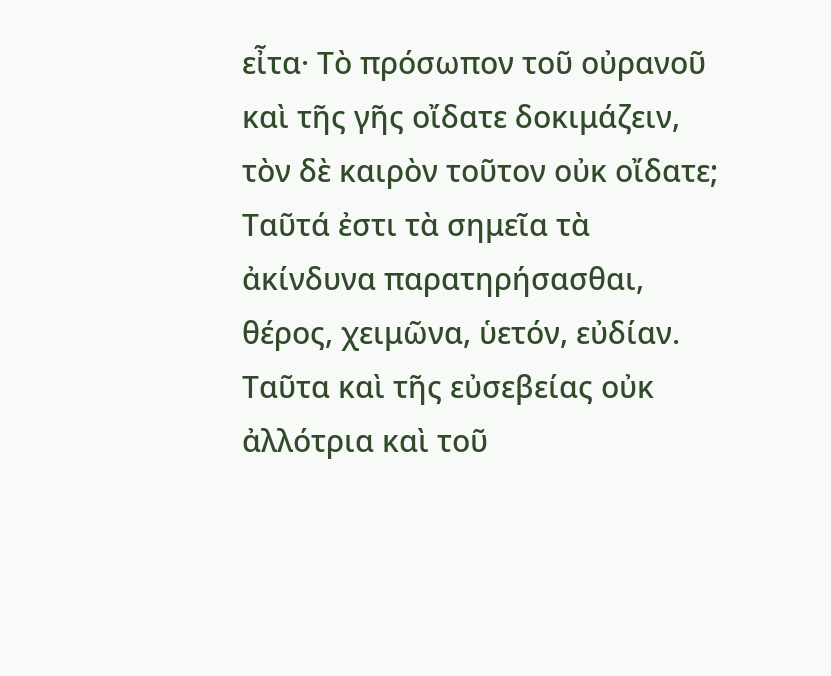εἶτα· Τὸ πρόσωπον τοῦ οὐρανοῦ καὶ τῆς γῆς οἴδατε δοκιμάζειν, τὸν δὲ καιρὸν τοῦτον οὐκ οἴδατε; Ταῦτά ἐστι τὰ σημεῖα τὰ ἀκίνδυνα παρατηρήσασθαι, θέρος, χειμῶνα, ὑετόν, εὐδίαν. Ταῦτα καὶ τῆς εὐσεβείας οὐκ ἀλλότρια καὶ τοῦ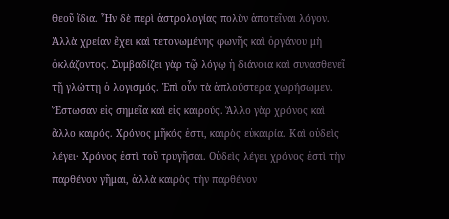θεοῦ ἴδια. Ἦν δὲ περὶ ἀστρολογίας πολὺν ἀποτεῖναι λόγον. Ἀλλὰ χρείαν ἔχει καὶ τετονωμένης φωνῆς καὶ ὀργάνου μὴ ὀκλάζοντος. Συμβαδίζει γὰρ τῷ λόγῳ ἡ διάνοια καὶ συνασθενεῖ τῇ γλώττῃ ὁ λογισμός. Ἐπὶ οὖν τὰ ἁπλούστερα χωρήσωμεν. Ἔστωσαν εἰς σημεῖα καὶ εἰς καιρούς. Ἄλλο γὰρ χρόνος καὶ ἄλλο καιρός. Χρόνος μῆκός ἐστι, καιρὸς εὐκαιρία. Καὶ οὐδεὶς λέγει· Χρόνος ἐστὶ τοῦ τρυγῆσαι. Οὐδεὶς λέγει χρόνος ἐστὶ τὴν παρθένον γῆμαι, ἀλλὰ καιρὸς τὴν παρθένον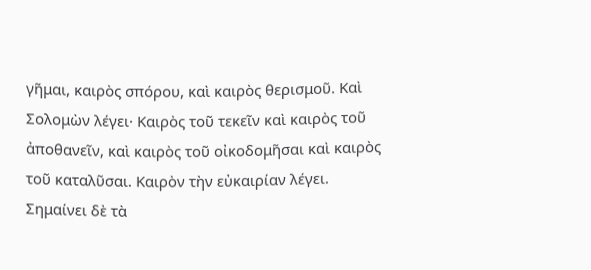γῆμαι, καιρὸς σπόρου, καὶ καιρὸς θερισμοῦ. Καὶ Σολομὼν λέγει· Καιρὸς τοῦ τεκεῖν καὶ καιρὸς τοῦ ἀποθανεῖν, καὶ καιρὸς τοῦ οἰκοδομῆσαι καὶ καιρὸς τοῦ καταλῦσαι. Καιρὸν τὴν εὐκαιρίαν λέγει. Σημαίνει δὲ τὰ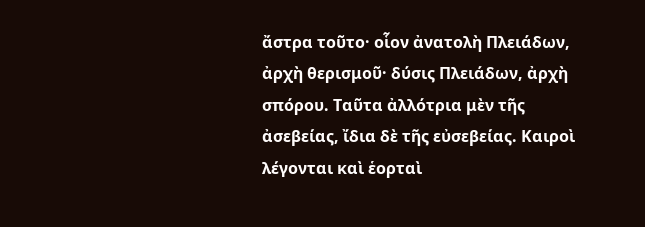ἄστρα τοῦτο· οἷον ἀνατολὴ Πλειάδων, ἀρχὴ θερισμοῦ· δύσις Πλειάδων, ἀρχὴ σπόρου. Ταῦτα ἀλλότρια μὲν τῆς ἀσεβείας, ἴδια δὲ τῆς εὐσεβείας. Καιροὶ λέγονται καὶ ἑορταὶ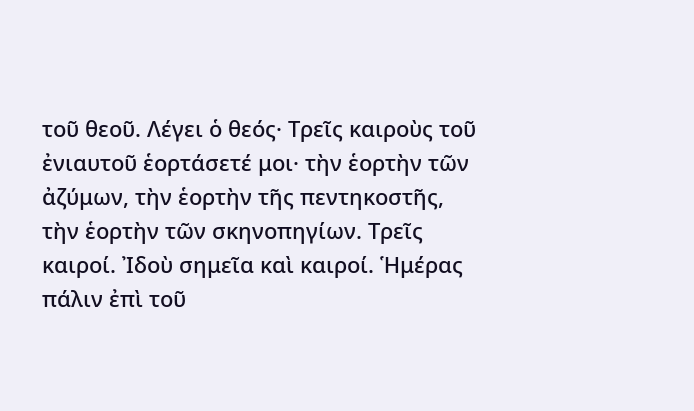τοῦ θεοῦ. Λέγει ὁ θεός· Τρεῖς καιροὺς τοῦ ἐνιαυτοῦ ἑορτάσετέ μοι· τὴν ἑορτὴν τῶν ἀζύμων, τὴν ἑορτὴν τῆς πεντηκοστῆς, τὴν ἑορτὴν τῶν σκηνοπηγίων. Τρεῖς καιροί. Ἰδοὺ σημεῖα καὶ καιροί. Ἡμέρας πάλιν ἐπὶ τοῦ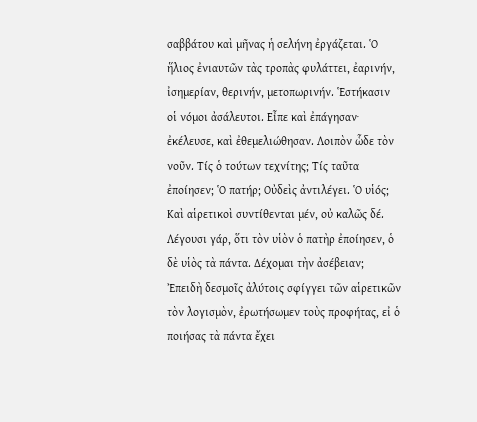σαββάτου καὶ μῆνας ἡ σελήνη ἐργάζεται. Ὁ ἥλιος ἐνιαυτῶν τὰς τροπὰς φυλάττει, ἐαρινήν, ἰσημερίαν, θερινήν, μετοπωρινήν. Ἑστήκασιν οἱ νόμοι ἀσάλευτοι. Εἶπε καὶ ἐπάγησαν· ἐκέλευσε, καὶ ἐθεμελιώθησαν. Λοιπὸν ὧδε τὸν νοῦν. Τίς ὁ τούτων τεχνίτης; Τίς ταῦτα ἐποίησεν; Ὁ πατήρ; Οὐδεὶς ἀντιλέγει. Ὁ υἱός; Καὶ αἱρετικοὶ συντίθενται μέν, οὐ καλῶς δέ. Λέγουσι γάρ, ὅτι τὸν υἱὸν ὁ πατὴρ ἐποίησεν, ὁ δὲ υἱὸς τὰ πάντα. Δέχομαι τὴν ἀσέβειαν; Ἐπειδὴ δεσμοῖς ἀλύτοις σφίγγει τῶν αἱρετικῶν τὸν λογισμὸν, ἐρωτήσωμεν τοὺς προφήτας, εἰ ὁ ποιήσας τὰ πάντα ἔχει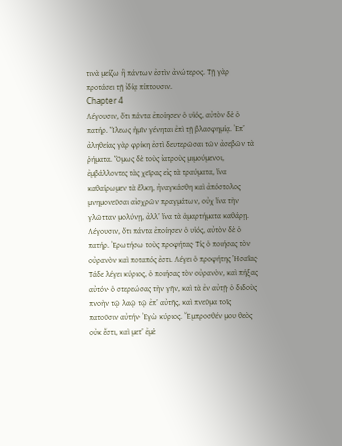τινὰ μείζω ἢ πάντων ἐστὶν ἀνώτερος. Τῇ γὰρ προτάσει τῇ ἰδίᾳ πίπτουσιν.
Chapter 4
Λέγουσιν, ὅτι πάντα ἐποίησεν ὁ υἱός, αὐτὸν δὲ ὁ πατήρ. Ἵλεως ἡμῖν γένηται ἐπὶ τῇ βλασφημίᾳ. Ἐπ’ ἀληθείας γὰρ φρίκη ἐστὶ δευτερῶσαι τῶν ἀσεβῶν τὰ ῥήματα. Ὅμως δὲ τοὺς ἰατροὺς μιμούμενοι, ἐμβάλλοντες τὰς χεῖρας εἰς τὰ τραύματα, ἵνα καθαίρωμεν τὰ ἕλκη, ἠναγκάσθη καὶ ἀπόστολος μνημονεῦσαι αἰσχρῶν πραγμάτων, οὐχ ἵνα τὴν γλῶτταν μολύνῃ, ἀλλ’ ἵνα τὰ ἁμαρτήματα καθάρῃ. Λέγουσιν, ὅτι πάντα ἐποίησεν ὁ υἱός, αὐτὸν δὲ ὁ πατήρ. Ἐρωτήσω τοὺς προφήτας· Τίς ὁ ποιήσας τὸν οὐρανὸν καὶ ποταπός ἐστι. Λέγει ὁ προφήτης Ἡσαΐας· Τάδε λέγει κύριος, ὁ ποιήσας τὸν οὐρανὸν, καὶ πήξας αὐτόν· ὁ στερεώσας τὴν γῆν, καὶ τὰ ἐν αὐτῇ· ὁ διδοὺς πνοὴν τῷ λαῷ τῷ ἐπ’ αὐτῆς, καὶ πνεῦμα τοῖς πατοῦσιν αὐτήν· Ἐγὼ κύριος. Ἔμπροσθέν μου θεὸς οὐκ ἔστι, καὶ μετ’ ἐμὲ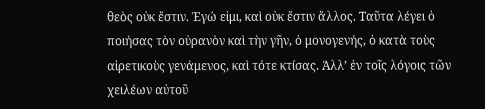θεὸς οὐκ ἔστιν. Ἐγώ εἰμι, καὶ οὐκ ἔστιν ἄλλος. Ταῦτα λέγει ὁ ποιήσας τὸν οὐρανὸν καὶ τὴν γῆν, ὁ μονογενής, ὁ κατὰ τοὺς αἱρετικοὺς γενάμενος, καὶ τότε κτίσας. Ἀλλ’ ἐν τοῖς λόγοις τῶν χειλέων αὐτοῦ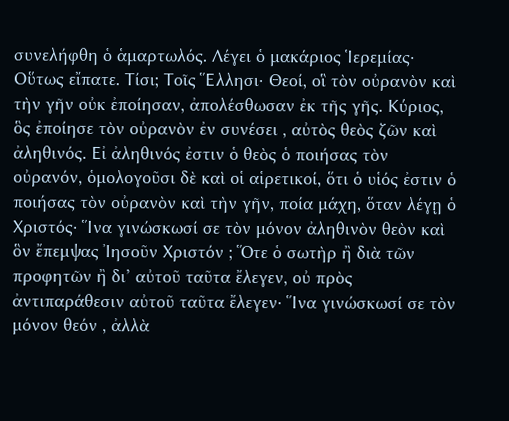συνελήφθη ὁ ἁμαρτωλός. Λέγει ὁ μακάριος Ἱερεμίας· Οὕτως εἴπατε. Τίσι; Τοῖς Ἕλλησι· Θεοί, οἳ τὸν οὐρανὸν καὶ τὴν γῆν οὐκ ἐποίησαν, ἀπολέσθωσαν ἐκ τῆς γῆς. Κύριος, ὃς ἐποίησε τὸν οὐρανὸν ἐν συνέσει , αὐτὸς θεὸς ζῶν καὶ ἀληθινός. Εἰ ἀληθινός ἐστιν ὁ θεὸς ὁ ποιήσας τὸν οὐρανόν, ὁμολογοῦσι δὲ καὶ οἱ αἱρετικοί, ὅτι ὁ υἱός ἐστιν ὁ ποιήσας τὸν οὐρανὸν καὶ τὴν γῆν, ποία μάχη, ὅταν λέγῃ ὁ Χριστός· Ἵνα γινώσκωσί σε τὸν μόνον ἀληθινὸν θεὸν καὶ ὃν ἔπεμψας Ἰησοῦν Χριστόν ; Ὅτε ὁ σωτὴρ ἢ διὰ τῶν προφητῶν ἢ δι’ αὐτοῦ ταῦτα ἔλεγεν, οὐ πρὸς ἀντιπαράθεσιν αὐτοῦ ταῦτα ἔλεγεν· Ἵνα γινώσκωσί σε τὸν μόνον θεόν , ἀλλὰ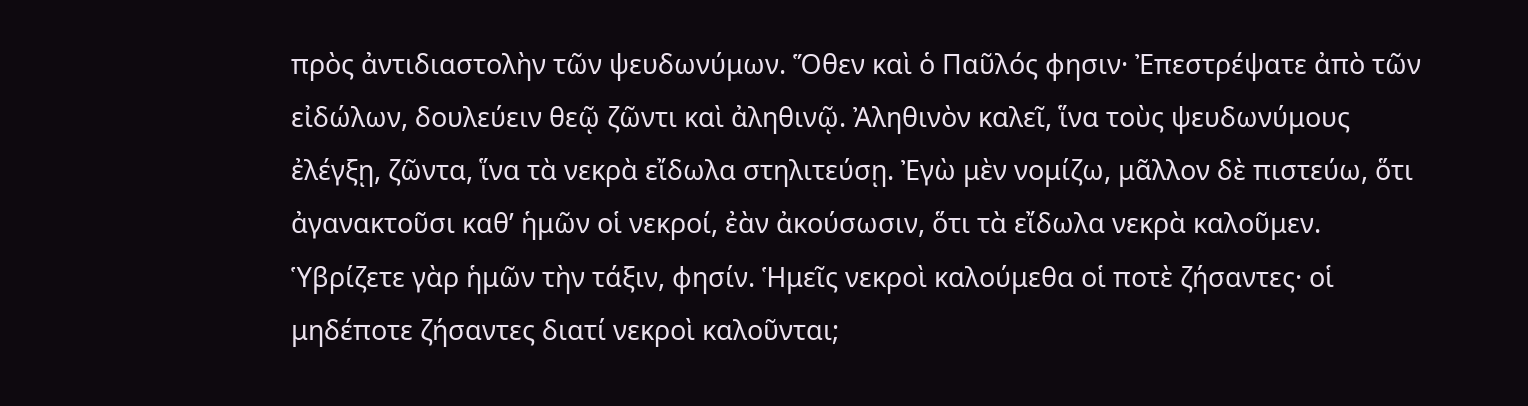πρὸς ἀντιδιαστολὴν τῶν ψευδωνύμων. Ὅθεν καὶ ὁ Παῦλός φησιν· Ἐπεστρέψατε ἀπὸ τῶν εἰδώλων, δουλεύειν θεῷ ζῶντι καὶ ἀληθινῷ. Ἀληθινὸν καλεῖ, ἵνα τοὺς ψευδωνύμους ἐλέγξῃ, ζῶντα, ἵνα τὰ νεκρὰ εἴδωλα στηλιτεύσῃ. Ἐγὼ μὲν νομίζω, μᾶλλον δὲ πιστεύω, ὅτι ἀγανακτοῦσι καθ’ ἡμῶν οἱ νεκροί, ἐὰν ἀκούσωσιν, ὅτι τὰ εἴδωλα νεκρὰ καλοῦμεν. Ὑβρίζετε γὰρ ἡμῶν τὴν τάξιν, φησίν. Ἡμεῖς νεκροὶ καλούμεθα οἱ ποτὲ ζήσαντες· οἱ μηδέποτε ζήσαντες διατί νεκροὶ καλοῦνται;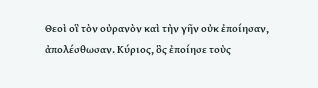Θεοὶ οἳ τὸν οὐρανὸν καὶ τὴν γῆν οὐκ ἐποίησαν, ἀπολέσθωσαν. Κύριος, ὃς ἐποίησε τοὺς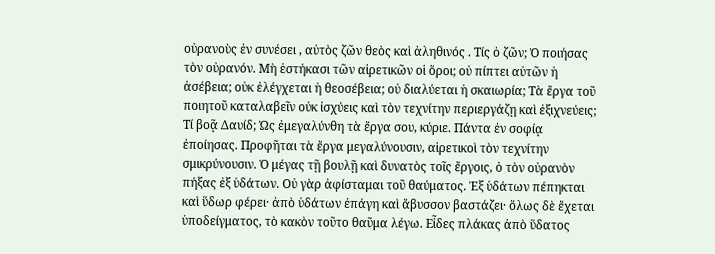οὐρανοὺς ἐν συνέσει , αὐτὸς ζῶν θεὸς καὶ ἀληθινός . Τίς ὁ ζῶν; Ὁ ποιήσας τὸν οὐρανόν. Μὴ ἑστήκασι τῶν αἱρετικῶν οἱ ὅροι; οὐ πίπτει αὐτῶν ἡ ἀσέβεια; οὐκ ἐλέγχεται ἡ θεοσέβεια; οὐ διαλύεται ἡ σκαιωρία; Τὰ ἔργα τοῦ ποιητοῦ καταλαβεῖν οὐκ ἰσχύεις καὶ τὸν τεχνίτην περιεργάζῃ καὶ ἐξιχνεύεις; Τί βοᾷ Δαυίδ; Ὡς ἐμεγαλύνθη τὰ ἔργα σου, κύριε. Πάντα ἐν σοφίᾳ ἐποίησας. Προφῆται τὰ ἔργα μεγαλύνουσιν, αἱρετικοὶ τὸν τεχνίτην σμικρύνουσιν. Ὁ μέγας τῇ βουλῇ καὶ δυνατὸς τοῖς ἔργοις, ὁ τὸν οὐρανὸν πήξας ἐξ ὑδάτων. Οὐ γὰρ ἀφίσταμαι τοῦ θαύματος. Ἐξ ὑδάτων πέπηκται καὶ ὕδωρ φέρει· ἀπὸ ὑδάτων ἐπάγη καὶ ἄβυσσον βαστάζει· ὅλως δὲ ἔχεται ὑποδείγματος, τὸ κακὸν τοῦτο θαῦμα λέγω. Εἶδες πλάκας ἀπὸ ὕδατος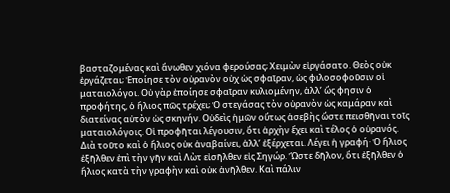βασταζομένας καὶ ἄνωθεν χιόνα φερούσας; Χειμὼν εἰργάσατο. Θεὸς οὐκ ἐργάζεται; Ἐποίησε τὸν οὐρανὸν οὐχ ὡς σφαῖραν, ὡς φιλοσοφοῦσιν οἱ ματαιολόγοι. Οὐ γὰρ ἐποίησε σφαῖραν κυλιομένην, ἀλλ’ ὥς φησιν ὁ προφήτης, ὁ ἥλιος πῶς τρέχει; Ὁ στεγάσας τὸν οὐρανὸν ὡς καμάραν καὶ διατείνας αὐτὸν ὡς σκηνήν. Οὐδεὶς ἡμῶν οὕτως ἀσεβὴς ὥστε πεισθῆναι τοῖς ματαιολόγοις. Οἱ προφῆται λέγουσιν, ὅτι ἀρχὴν ἔχει καὶ τέλος ὁ οὐρανός. Διὰ τοῦτο καὶ ὁ ἥλιος οὐκ ἀναβαίνει, ἀλλ’ ἐξέρχεται. Λέγει ἡ γραφή· Ὁ ἥλιος ἐξῆλθεν ἐπὶ τὴν γῆν καὶ Λὼτ εἰσῆλθεν εἰς Σηγώρ. Ὥστε δῆλον, ὅτι ἐξῆλθεν ὁ ἥλιος κατὰ τὴν γραφὴν καὶ οὐκ ἀνῆλθεν. Καὶ πάλιν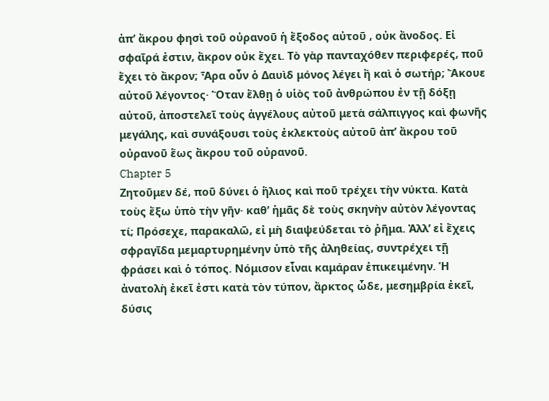ἀπ’ ἄκρου φησὶ τοῦ οὐρανοῦ ἡ ἔξοδος αὐτοῦ , οὐκ ἄνοδος. Εἰ σφαῖρά ἐστιν, ἄκρον οὐκ ἔχει. Τὸ γὰρ πανταχόθεν περιφερές, ποῦ ἔχει τὸ ἄκρον; Ἆρα οὖν ὁ Δαυὶδ μόνος λέγει ἢ καὶ ὁ σωτήρ; Ἄκουε αὐτοῦ λέγοντος· Ὅταν ἔλθῃ ὁ υἱὸς τοῦ ἀνθρώπου ἐν τῇ δόξῃ αὐτοῦ, ἀποστελεῖ τοὺς ἀγγέλους αὐτοῦ μετὰ σάλπιγγος καὶ φωνῆς μεγάλης, καὶ συνάξουσι τοὺς ἐκλεκτοὺς αὐτοῦ ἀπ’ ἄκρου τοῦ οὐρανοῦ ἕως ἄκρου τοῦ οὐρανοῦ.
Chapter 5
Ζητοῦμεν δέ, ποῦ δύνει ὁ ἥλιος καὶ ποῦ τρέχει τὴν νύκτα. Κατὰ τοὺς ἔξω ὑπὸ τὴν γῆν· καθ’ ἡμᾶς δὲ τοὺς σκηνὴν αὐτὸν λέγοντας τί; Πρόσεχε, παρακαλῶ, εἰ μὴ διαψεύδεται τὸ ῥῆμα. Ἀλλ’ εἰ ἔχεις σφραγῖδα μεμαρτυρημένην ὑπὸ τῆς ἀληθείας, συντρέχει τῇ φράσει καὶ ὁ τόπος. Νόμισον εἶναι καμάραν ἐπικειμένην. Ἡ ἀνατολὴ ἐκεῖ ἐστι κατὰ τὸν τύπον, ἄρκτος ὧδε, μεσημβρία ἐκεῖ, δύσις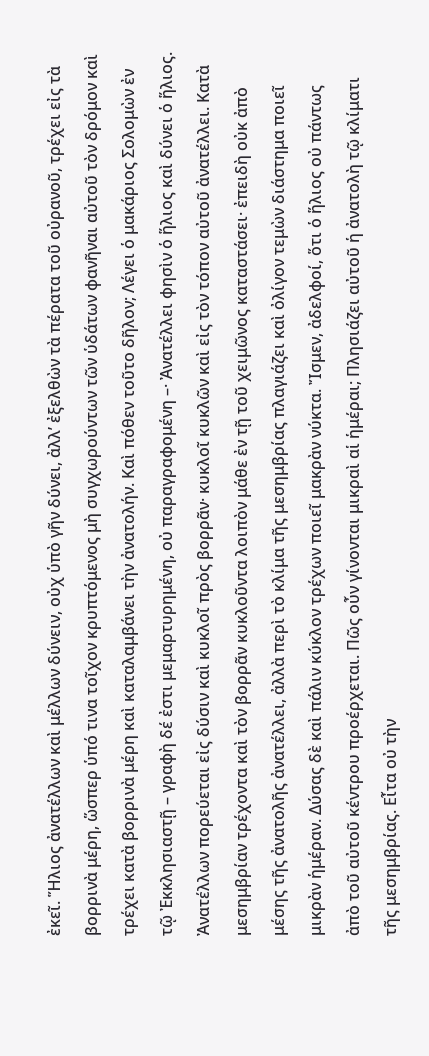ἐκεῖ. Ἥλιος ἀνατέλλων καὶ μέλλων δύνειν, οὐχ ὑπὸ γῆν δύνει, ἀλλ’ ἐξελθὼν τὰ πέρατα τοῦ οὐρανοῦ, τρέχει εἰς τὰ βορρινὰ μέρη, ὥσπερ ὑπό τινα τοῖχον κρυπτόμενος μὴ συγχωρούντων τῶν ὑδάτων φανῆναι αὐτοῦ τὸν δρόμον καὶ τρέχει κατὰ βορρινὰ μέρη καὶ καταλαμβάνει τὴν ἀνατολήν. Καὶ πόθεν τοῦτο δῆλον; Λέγει ὁ μακάριος Σολομὼν ἐν τῷ Ἐκκλησιαστῇ – γραφὴ δέ ἐστι μεμαρτυρημένη, οὐ παραγραφομένη –· Ἀνατέλλει φησὶν ὁ ἥλιος καὶ δύνει ὁ ἥλιος. Ἀνατέλλων πορεύεται εἰς δύσιν καὶ κυκλοῖ πρὸς βορρᾶν· κυκλοῖ κυκλῶν καὶ εἰς τὸν τόπον αὐτοῦ ἀνατέλλει. Κατὰ μεσημβρίαν τρέχοντα καὶ τὸν βορρᾶν κυκλοῦντα λοιπὸν μάθε ἐν τῇ τοῦ χειμῶνος καταστάσει· ἐπειδὴ οὐκ ἀπὸ μέσης τῆς ἀνατολῆς ἀνατέλλει, ἀλλὰ περὶ τὸ κλίμα τῆς μεσημβρίας πλαγιάζει καὶ ὀλίγον τεμὼν διάστημα ποιεῖ μικρὰν ἡμέραν. Δύσας δὲ καὶ πάλιν κύκλον τρέχων ποιεῖ μακρὰν νύκτα. Ἴσμεν, ἀδελφοί, ὅτι ὁ ἥλιος οὐ πάντως ἀπὸ τοῦ αὐτοῦ κέντρου προέρχεται. Πῶς οὖν γίνονται μικραὶ αἱ ἡμέραι; Πλησιάζει αὐτοῦ ἡ ἀνατολὴ τῷ κλίματι τῆς μεσημβρίας. Εἶτα οὐ τὴν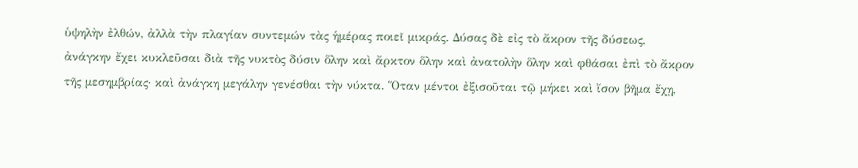ὑψηλὴν ἐλθών, ἀλλὰ τὴν πλαγίαν συντεμών τὰς ἡμέρας ποιεῖ μικράς. Δύσας δὲ εἰς τὸ ἄκρον τῆς δύσεως, ἀνάγκην ἔχει κυκλεῦσαι διὰ τῆς νυκτὸς δύσιν ὅλην καὶ ἄρκτον ὅλην καὶ ἀνατολὴν ὅλην καὶ φθάσαι ἐπὶ τὸ ἄκρον τῆς μεσημβρίας· καὶ ἀνάγκη μεγάλην γενέσθαι τὴν νύκτα. Ὅταν μέντοι ἐξισοῦται τῷ μήκει καὶ ἴσον βῆμα ἔχῃ,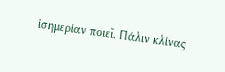ἰσημερίαν ποιεῖ. Πάλιν κλίνας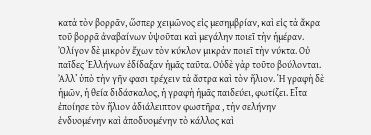κατὰ τὸν βορρᾶν, ὥσπερ χειμῶνος εἰς μεσημβρίαν, καὶ εἰς τὰ ἄκρα τοῦ βορρᾶ ἀναβαίνων ὑψοῦται καὶ μεγάλην ποιεῖ τὴν ἡμέραν. Ὀλίγον δὲ μικρὸν ἔχων τὸν κύκλον μικρὰν ποιεῖ τὴν νύκτα. Οὐ παῖδες Ἑλλήνων ἐδίδαξαν ἡμᾶς ταῦτα. Οὐδὲ γὰρ τοῦτο βούλονται. Ἀλλ’ ὑπὸ τὴν γῆν φασι τρέχειν τὰ ἄστρα καὶ τὸν ἥλιον. Ἡ γραφὴ δὲ ἡμῶν, ἡ θεία διδάσκαλος, ἡ γραφὴ ἡμᾶς παιδεύει, φωτίζει. Εἶτα ἐποίησε τὸν ἥλιον ἀδιάλειπτον φωστῆρα , τὴν σελήνην ἐνδυομένην καὶ ἀποδυομένην τὸ κάλλος καὶ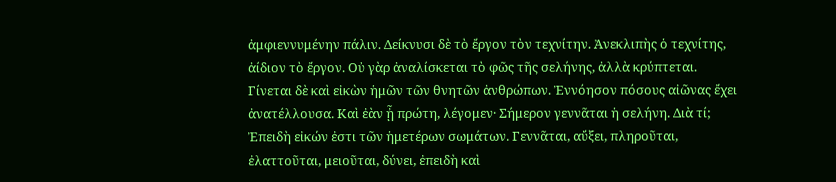ἀμφιεννυμένην πάλιν. Δείκνυσι δὲ τὸ ἔργον τὸν τεχνίτην. Ἀνεκλιπὴς ὁ τεχνίτης, ἀίδιον τὸ ἔργον. Οὐ γὰρ ἀναλίσκεται τὸ φῶς τῆς σελήνης, ἀλλὰ κρύπτεται. Γίνεται δὲ καὶ εἰκὼν ἡμῶν τῶν θνητῶν ἀνθρώπων. Ἐννόησον πόσους αἰῶνας ἔχει ἀνατέλλουσα. Καὶ ἐὰν ᾖ πρώτη, λέγομεν· Σήμερον γεννᾶται ἡ σελήνη. Διὰ τί; Ἐπειδὴ εἰκών ἐστι τῶν ἡμετέρων σωμάτων. Γεννᾶται, αὔξει, πληροῦται, ἐλαττοῦται, μειοῦται, δύνει, ἐπειδὴ καὶ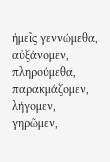ἡμεῖς γεννώμεθα, αὐξάνομεν, πληρούμεθα, παρακμάζομεν, λήγομεν, γηρῶμεν,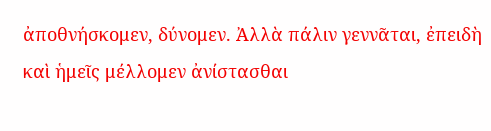ἀποθνήσκομεν, δύνομεν. Ἀλλὰ πάλιν γεννᾶται, ἐπειδὴ καὶ ἡμεῖς μέλλομεν ἀνίστασθαι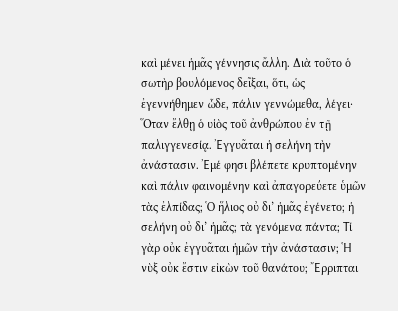καὶ μένει ἡμᾶς γέννησις ἄλλη. Διὰ τοῦτο ὁ σωτὴρ βουλόμενος δεῖξαι, ὅτι, ὡς ἐγεννήθημεν ὧδε, πάλιν γεννώμεθα, λέγει· Ὅταν ἔλθῃ ὁ υἱὸς τοῦ ἀνθρώπου ἐν τῇ παλιγγενεσίᾳ. Ἐγγυᾶται ἡ σελήνη τὴν ἀνάστασιν. Ἐμέ φησι βλέπετε κρυπτομένην καὶ πάλιν φαινομένην καὶ ἀπαγορεύετε ὑμῶν τὰς ἐλπίδας; Ὁ ἥλιος οὐ δι’ ἡμᾶς ἐγένετο; ἡ σελήνη οὐ δι’ ἡμᾶς; τὰ γενόμενα πάντα; Τί γὰρ οὐκ ἐγγυᾶται ἡμῶν τὴν ἀνάστασιν; Ἡ νὺξ οὐκ ἔστιν εἰκὼν τοῦ θανάτου; Ἔρριπται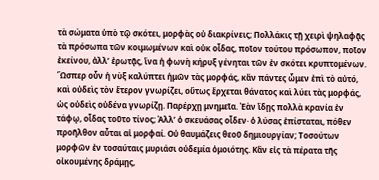τὰ σώματα ὑπὸ τῷ σκότει, μορφὰς οὐ διακρίνεις; Πολλάκις τῇ χειρὶ ψηλαφᾷς τὰ πρόσωπα τῶν κοιμωμένων καὶ οὐκ οἶδας, ποῖον τούτου πρόσωπον, ποῖον ἐκείνου, ἀλλ’ ἐρωτᾷς, ἵνα ἡ φωνὴ κήρυξ γένηται τῶν ἐν σκότει κρυπτομένων. Ὥσπερ οὖν ἡ νὺξ καλύπτει ἡμῶν τὰς μορφάς, κἂν πάντες ὦμεν ἐπὶ τὸ αὐτό, καὶ οὐδεὶς τὸν ἕτερον γνωρίζει, οὕτως ἔρχεται θάνατος καὶ λύει τὰς μορφάς, ὡς οὐδεὶς οὐδένα γνωρίζῃ. Παρέρχῃ μνημεῖα. Ἐὰν ἴδῃς πολλὰ κρανία ἐν τάφῳ, οἶδας τοῦτο τίνος; Ἀλλ’ ὁ σκευάσας οἶδεν· ὁ λύσας ἐπίσταται, πόθεν προῆλθον αὗται αἱ μορφαί. Οὐ θαυμάζεις θεοῦ δημιουργίαν; Τοσούτων μορφῶν ἐν τοσαύταις μυριάσι οὐδεμία ὁμοιότης. Κἂν εἰς τὰ πέρατα τῆς οἰκουμένης δράμῃς,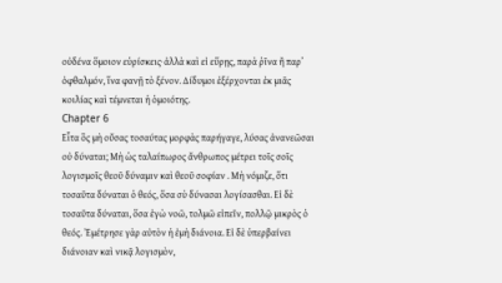οὐδένα ὅμοιον εὑρίσκεις· ἀλλὰ καὶ εἰ εὕρῃς, παρὰ ῥῖνα ἢ παρ’ ὀφθαλμόν, ἵνα φανῇ τὸ ξένον. Δίδυμοι ἐξέρχονται ἐκ μιᾶς κοιλίας καὶ τέμνεται ἡ ὁμοιότης.
Chapter 6
Εἶτα ὃς μὴ οὔσας τοσαύτας μορφὰς παρήγαγε, λύσας ἀνανεῶσαι οὐ δύναται; Μὴ ὡς ταλαίπωρος ἄνθρωπος μέτρει τοῖς σοῖς λογισμοῖς θεοῦ δύναμιν καὶ θεοῦ σοφίαν . Μὴ νόμιζε, ὅτι τοσαῦτα δύναται ὁ θεός, ὅσα σὺ δύνασαι λογίσασθαι. Εἰ δὲ τοσαῦτα δύναται, ὅσα ἐγὼ νοῶ, τολμῶ εἰπεῖν, πολλῷ μικρὸς ὁ θεός. Ἐμέτρησε γὰρ αὐτὸν ἡ ἐμὴ διάνοια. Εἰ δὲ ὑπερβαίνει διάνοιαν καὶ νικᾷ λογισμὸν,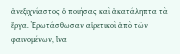ἀνεξιχνίαστος ὁ ποιήσας καὶ ἀκατάληπτα τὰ ἔργα. Ἐρωτάσθωσαν αἱρετικοὶ ἀπὸ τῶν φαινομένων, ἵνα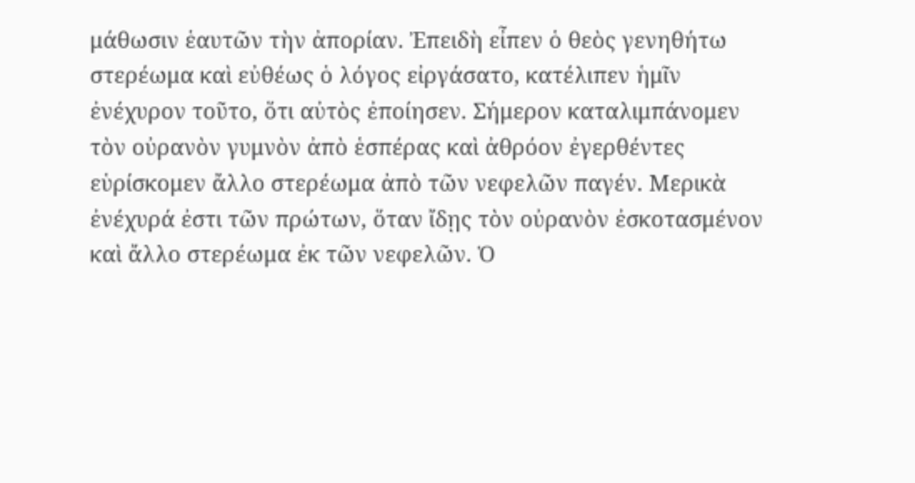μάθωσιν ἑαυτῶν τὴν ἀπορίαν. Ἐπειδὴ εἶπεν ὁ θεὸς γενηθήτω στερέωμα καὶ εὐθέως ὁ λόγος εἰργάσατο, κατέλιπεν ἡμῖν ἐνέχυρον τοῦτο, ὅτι αὐτὸς ἐποίησεν. Σήμερον καταλιμπάνομεν τὸν οὐρανὸν γυμνὸν ἀπὸ ἑσπέρας καὶ ἀθρόον ἐγερθέντες εὑρίσκομεν ἄλλο στερέωμα ἀπὸ τῶν νεφελῶν παγέν. Μερικὰ ἐνέχυρά ἐστι τῶν πρώτων, ὅταν ἴδῃς τὸν οὐρανὸν ἐσκοτασμένον καὶ ἄλλο στερέωμα ἐκ τῶν νεφελῶν. Ὁ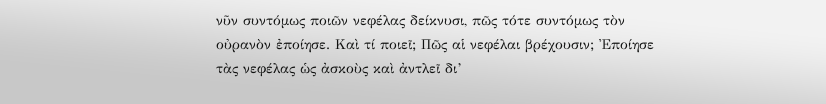νῦν συντόμως ποιῶν νεφέλας δείκνυσι, πῶς τότε συντόμως τὸν οὐρανὸν ἐποίησε. Καὶ τί ποιεῖ; Πῶς αἱ νεφέλαι βρέχουσιν; Ἐποίησε τὰς νεφέλας ὡς ἀσκοὺς καὶ ἀντλεῖ δι’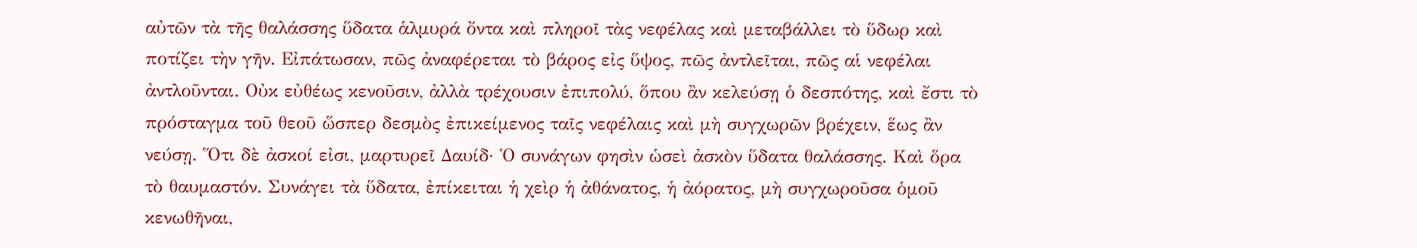αὐτῶν τὰ τῆς θαλάσσης ὕδατα ἁλμυρά ὄντα καὶ πληροῖ τὰς νεφέλας καὶ μεταβάλλει τὸ ὕδωρ καὶ ποτίζει τὴν γῆν. Εἰπάτωσαν, πῶς ἀναφέρεται τὸ βάρος εἰς ὕψος, πῶς ἀντλεῖται, πῶς αἱ νεφέλαι ἀντλοῦνται. Οὐκ εὐθέως κενοῦσιν, ἀλλὰ τρέχουσιν ἐπιπολύ, ὅπου ἂν κελεύσῃ ὁ δεσπότης, καὶ ἔστι τὸ πρόσταγμα τοῦ θεοῦ ὥσπερ δεσμὸς ἐπικείμενος ταῖς νεφέλαις καὶ μὴ συγχωρῶν βρέχειν, ἕως ἂν νεύσῃ. Ὅτι δὲ ἀσκοί εἰσι, μαρτυρεῖ Δαυίδ· Ὁ συνάγων φησὶν ὡσεὶ ἀσκὸν ὕδατα θαλάσσης. Καὶ ὅρα τὸ θαυμαστόν. Συνάγει τὰ ὕδατα, ἐπίκειται ἡ χεὶρ ἡ ἀθάνατος, ἡ ἀόρατος, μὴ συγχωροῦσα ὁμοῦ κενωθῆναι,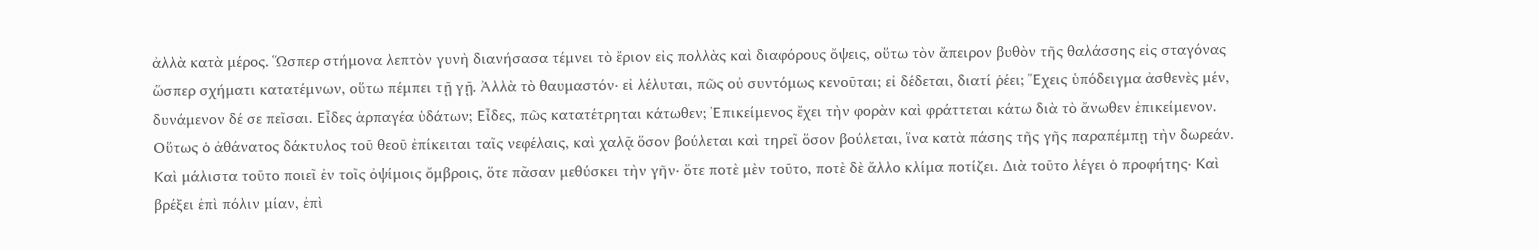ἀλλὰ κατὰ μέρος. Ὥσπερ στήμονα λεπτὸν γυνὴ διανήσασα τέμνει τὸ ἔριον εἰς πολλὰς καὶ διαφόρους ὄψεις, οὕτω τὸν ἄπειρον βυθὸν τῆς θαλάσσης εἰς σταγόνας ὥσπερ σχήματι κατατέμνων, οὕτω πέμπει τῇ γῇ. Ἀλλὰ τὸ θαυμαστόν· εἰ λέλυται, πῶς οὐ συντόμως κενοῦται; εἰ δέδεται, διατί ῥέει; Ἔχεις ὑπόδειγμα ἀσθενὲς μέν, δυνάμενον δέ σε πεῖσαι. Εἶδες ἁρπαγέα ὑδάτων; Εἶδες, πῶς κατατέτρηται κάτωθεν; Ἐπικείμενος ἔχει τὴν φορὰν καὶ φράττεται κάτω διὰ τὸ ἄνωθεν ἐπικείμενον. Οὕτως ὁ ἀθάνατος δάκτυλος τοῦ θεοῦ ἐπίκειται ταῖς νεφέλαις, καὶ χαλᾷ ὅσον βούλεται καὶ τηρεῖ ὅσον βούλεται, ἵνα κατὰ πάσης τῆς γῆς παραπέμπῃ τὴν δωρεάν. Καὶ μάλιστα τοῦτο ποιεῖ ἐν τοῖς ὀψίμοις ὄμβροις, ὅτε πᾶσαν μεθύσκει τὴν γῆν· ὅτε ποτὲ μὲν τοῦτο, ποτὲ δὲ ἄλλο κλίμα ποτίζει. Διὰ τοῦτο λέγει ὁ προφήτης· Καὶ βρέξει ἐπὶ πόλιν μίαν, ἐπὶ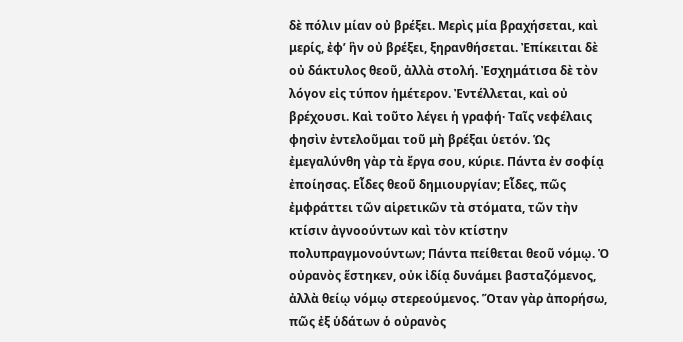δὲ πόλιν μίαν οὐ βρέξει. Μερὶς μία βραχήσεται, καὶ μερίς, ἐφ’ ἣν οὐ βρέξει, ξηρανθήσεται. Ἐπίκειται δὲ οὐ δάκτυλος θεοῦ, ἀλλὰ στολή. Ἐσχημάτισα δὲ τὸν λόγον εἰς τύπον ἡμέτερον. Ἐντέλλεται, καὶ οὐ βρέχουσι. Καὶ τοῦτο λέγει ἡ γραφή· Ταῖς νεφέλαις φησὶν ἐντελοῦμαι τοῦ μὴ βρέξαι ὑετόν. Ὡς ἐμεγαλύνθη γὰρ τὰ ἔργα σου, κύριε. Πάντα ἐν σοφίᾳ ἐποίησας. Εἶδες θεοῦ δημιουργίαν; Εἶδες, πῶς ἐμφράττει τῶν αἱρετικῶν τὰ στόματα, τῶν τὴν κτίσιν ἀγνοούντων καὶ τὸν κτίστην πολυπραγμονούντων; Πάντα πείθεται θεοῦ νόμῳ. Ὁ οὐρανὸς ἕστηκεν, οὐκ ἰδίᾳ δυνάμει βασταζόμενος, ἀλλὰ θείῳ νόμῳ στερεούμενος. Ὅταν γὰρ ἀπορήσω, πῶς ἐξ ὑδάτων ὁ οὐρανὸς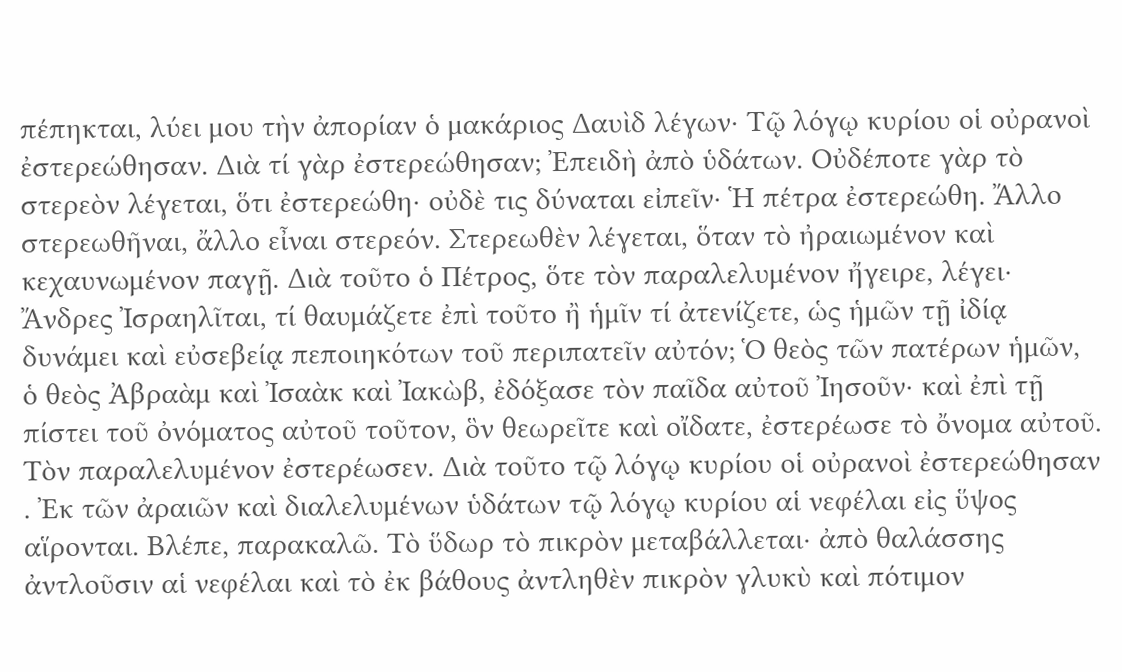πέπηκται, λύει μου τὴν ἀπορίαν ὁ μακάριος Δαυὶδ λέγων· Τῷ λόγῳ κυρίου οἱ οὐρανοὶ ἐστερεώθησαν. Διὰ τί γὰρ ἐστερεώθησαν; Ἐπειδὴ ἀπὸ ὑδάτων. Οὐδέποτε γὰρ τὸ στερεὸν λέγεται, ὅτι ἐστερεώθη· οὐδὲ τις δύναται εἰπεῖν· Ἡ πέτρα ἐστερεώθη. Ἄλλο στερεωθῆναι, ἄλλο εἶναι στερεόν. Στερεωθὲν λέγεται, ὅταν τὸ ἠραιωμένον καὶ κεχαυνωμένον παγῇ. Διὰ τοῦτο ὁ Πέτρος, ὅτε τὸν παραλελυμένον ἤγειρε, λέγει· Ἄνδρες Ἰσραηλῖται, τί θαυμάζετε ἐπὶ τοῦτο ἢ ἡμῖν τί ἀτενίζετε, ὡς ἡμῶν τῇ ἰδίᾳ δυνάμει καὶ εὐσεβείᾳ πεποιηκότων τοῦ περιπατεῖν αὐτόν; Ὁ θεὸς τῶν πατέρων ἡμῶν, ὁ θεὸς Ἀβραὰμ καὶ Ἰσαὰκ καὶ Ἰακὼβ, ἐδόξασε τὸν παῖδα αὐτοῦ Ἰησοῦν· καὶ ἐπὶ τῇ πίστει τοῦ ὀνόματος αὐτοῦ τοῦτον, ὃν θεωρεῖτε καὶ οἴδατε, ἐστερέωσε τὸ ὄνομα αὐτοῦ. Τὸν παραλελυμένον ἐστερέωσεν. Διὰ τοῦτο τῷ λόγῳ κυρίου οἱ οὐρανοὶ ἐστερεώθησαν . Ἐκ τῶν ἀραιῶν καὶ διαλελυμένων ὑδάτων τῷ λόγῳ κυρίου αἱ νεφέλαι εἰς ὕψος αἵρονται. Βλέπε, παρακαλῶ. Τὸ ὕδωρ τὸ πικρὸν μεταβάλλεται· ἀπὸ θαλάσσης ἀντλοῦσιν αἱ νεφέλαι καὶ τὸ ἐκ βάθους ἀντληθὲν πικρὸν γλυκὺ καὶ πότιμον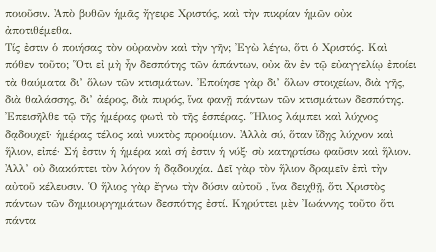ποιοῦσιν. Ἀπὸ βυθῶν ἡμᾶς ἤγειρε Χριστός, καὶ τὴν πικρίαν ἡμῶν οὐκ ἀποτιθέμεθα.
Τίς ἐστιν ὁ ποιήσας τὸν οὐρανὸν καὶ τὴν γῆν; Ἐγὼ λέγω, ὅτι ὁ Χριστός. Καὶ πόθεν τοῦτο; Ὅτι εἰ μὴ ἦν δεσπότης τῶν ἁπάντων, οὐκ ἂν ἐν τῷ εὐαγγελίῳ ἐποίει τὰ θαύματα δι’ ὅλων τῶν κτισμάτων. Ἐποίησε γὰρ δι’ ὅλων στοιχείων, διὰ γῆς, διὰ θαλάσσης, δι’ ἀέρος, διὰ πυρός, ἵνα φανῇ πάντων τῶν κτισμάτων δεσπότης. Ἐπεισῆλθε τῷ τῆς ἡμέρας φωτὶ τὸ τῆς ἑσπέρας. Ἥλιος λάμπει καὶ λύχνος δᾳδουχεῖ· ἡμέρας τέλος καὶ νυκτὸς προοίμιον. Ἀλλὰ σύ, ὅταν ἴδῃς λύχνον καὶ ἥλιον, εἰπέ· Σή ἐστιν ἡ ἡμέρα καὶ σή ἐστιν ἡ νύξ· σὺ κατηρτίσω φαῦσιν καὶ ἥλιον. Ἀλλ’ οὐ διακόπτει τὸν λόγον ἡ δᾳδουχία. Δεῖ γὰρ τὸν ἥλιον δραμεῖν ἐπὶ τὴν αὐτοῦ κέλευσιν. Ὁ ἥλιος γὰρ ἔγνω τὴν δύσιν αὐτοῦ , ἵνα δειχθῇ, ὅτι Χριστὸς πάντων τῶν δημιουργημάτων δεσπότης ἐστί. Κηρύττει μὲν Ἰωάννης τοῦτο ὅτι πάντα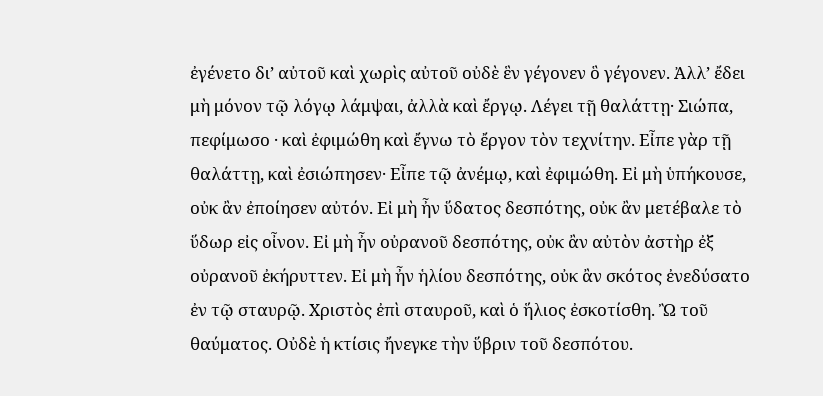ἐγένετο δι’ αὐτοῦ καὶ χωρὶς αὐτοῦ οὐδὲ ἓν γέγονεν ὃ γέγονεν. Ἀλλ’ ἔδει μὴ μόνον τῷ λόγῳ λάμψαι, ἀλλὰ καὶ ἔργῳ. Λέγει τῇ θαλάττῃ· Σιώπα, πεφίμωσο · καὶ ἐφιμώθη καὶ ἔγνω τὸ ἔργον τὸν τεχνίτην. Εἶπε γὰρ τῇ θαλάττῃ, καὶ ἐσιώπησεν· Εἶπε τῷ ἀνέμῳ, καὶ ἐφιμώθη. Εἰ μὴ ὑπήκουσε, οὐκ ἂν ἐποίησεν αὐτόν. Εἰ μὴ ἦν ὕδατος δεσπότης, οὐκ ἂν μετέβαλε τὸ ὕδωρ εἰς οἶνον. Εἰ μὴ ἦν οὐρανοῦ δεσπότης, οὐκ ἂν αὐτὸν ἀστὴρ ἐξ οὐρανοῦ ἐκήρυττεν. Εἰ μὴ ἦν ἡλίου δεσπότης, οὐκ ἂν σκότος ἐνεδύσατο ἐν τῷ σταυρῷ. Χριστὸς ἐπὶ σταυροῦ, καὶ ὁ ἥλιος ἐσκοτίσθη. Ὢ τοῦ θαύματος. Οὐδὲ ἡ κτίσις ἤνεγκε τὴν ὕβριν τοῦ δεσπότου.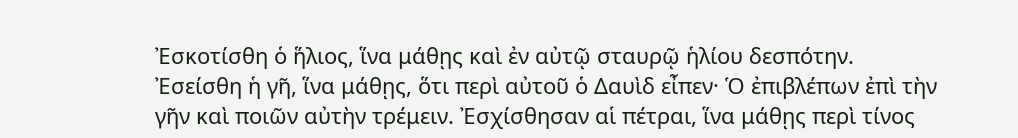Ἐσκοτίσθη ὁ ἥλιος, ἵνα μάθῃς καὶ ἐν αὐτῷ σταυρῷ ἡλίου δεσπότην. Ἐσείσθη ἡ γῆ, ἵνα μάθῃς, ὅτι περὶ αὐτοῦ ὁ Δαυὶδ εἶπεν· Ὁ ἐπιβλέπων ἐπὶ τὴν γῆν καὶ ποιῶν αὐτὴν τρέμειν. Ἐσχίσθησαν αἱ πέτραι, ἵνα μάθῃς περὶ τίνος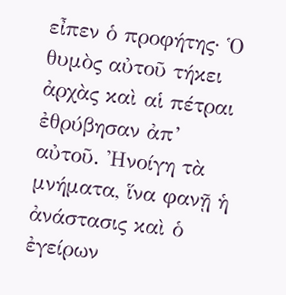εἶπεν ὁ προφήτης· Ὁ θυμὸς αὐτοῦ τήκει ἀρχὰς καὶ αἱ πέτραι ἐθρύβησαν ἀπ’ αὐτοῦ. Ἠνοίγη τὰ μνήματα, ἵνα φανῇ ἡ ἀνάστασις καὶ ὁ ἐγείρων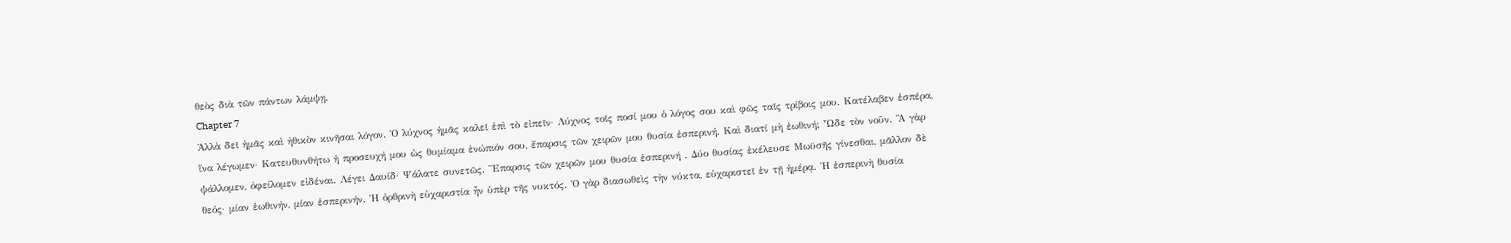θεὸς διὰ τῶν πάντων λάμψῃ.
Chapter 7
Ἀλλὰ δεῖ ἡμᾶς καὶ ἠθικὸν κινῆσαι λόγον. Ὁ λύχνος ἡμᾶς καλεῖ ἐπὶ τὸ εἰπεῖν· Λύχνος τοῖς ποσί μου ὁ λόγος σου καὶ φῶς ταῖς τρίβοις μου. Κατέλαβεν ἑσπέρα, ἵνα λέγωμεν· Κατευθυνθήτω ἡ προσευχή μου ὡς θυμίαμα ἐνώπιόν σου, ἔπαρσις τῶν χειρῶν μου θυσία ἑσπερινή. Καὶ διατί μὴ ἑωθινή; Ὧδε τὸν νοῦν. Ἃ γὰρ ψάλλομεν, ὀφείλομεν εἰδέναι. Λέγει Δαυίδ· Ψάλατε συνετῶς. Ἔπαρσις τῶν χειρῶν μου θυσία ἑσπερινή . Δύο θυσίας ἐκέλευσε Μωϋσῆς γίνεσθαι, μᾶλλον δὲ θεός· μίαν ἑωθινήν, μίαν ἑσπερινήν. Ἡ ὀρθρινὴ εὐχαριστία ἦν ὑπὲρ τῆς νυκτός. Ὁ γὰρ διασωθεὶς τὴν νύκτα, εὐχαριστεῖ ἐν τῇ ἡμέρᾳ. Ἡ ἑσπερινὴ θυσία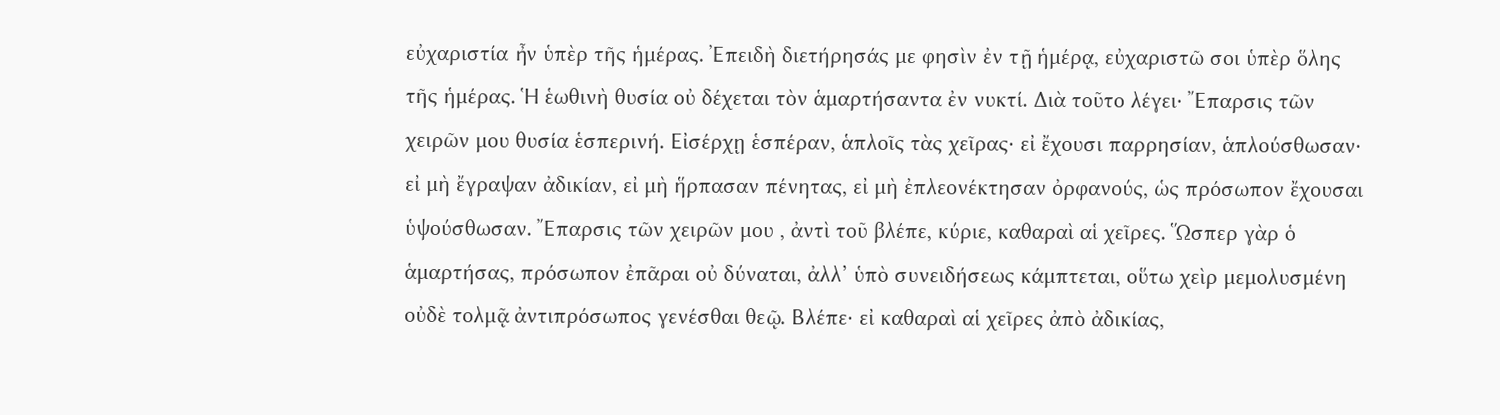εὐχαριστία ἦν ὑπὲρ τῆς ἡμέρας. Ἐπειδὴ διετήρησάς με φησὶν ἐν τῇ ἡμέρᾳ, εὐχαριστῶ σοι ὑπὲρ ὅλης τῆς ἡμέρας. Ἡ ἑωθινὴ θυσία οὐ δέχεται τὸν ἁμαρτήσαντα ἐν νυκτί. Διὰ τοῦτο λέγει· Ἔπαρσις τῶν χειρῶν μου θυσία ἑσπερινή. Εἰσέρχῃ ἑσπέραν, ἁπλοῖς τὰς χεῖρας· εἰ ἔχουσι παρρησίαν, ἁπλούσθωσαν· εἰ μὴ ἔγραψαν ἀδικίαν, εἰ μὴ ἥρπασαν πένητας, εἰ μὴ ἐπλεονέκτησαν ὀρφανούς, ὡς πρόσωπον ἔχουσαι ὑψούσθωσαν. Ἔπαρσις τῶν χειρῶν μου , ἀντὶ τοῦ βλέπε, κύριε, καθαραὶ αἱ χεῖρες. Ὥσπερ γὰρ ὁ ἁμαρτήσας, πρόσωπον ἐπᾶραι οὐ δύναται, ἀλλ’ ὑπὸ συνειδήσεως κάμπτεται, οὕτω χεὶρ μεμολυσμένη οὐδὲ τολμᾷ ἀντιπρόσωπος γενέσθαι θεῷ. Βλέπε· εἰ καθαραὶ αἱ χεῖρες ἀπὸ ἀδικίας,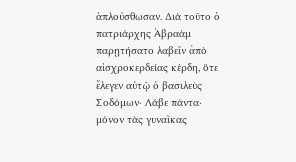ἁπλούσθωσαν. Διὰ τοῦτο ὁ πατριάρχης Ἀβραὰμ παρῃτήσατο λαβεῖν ἀπὸ αἰσχροκερδείας κέρδη, ὅτε ἔλεγεν αὐτῷ ὁ βασιλεὺς Σοδόμων· Λάβε πάντα· μόνον τὰς γυναῖκας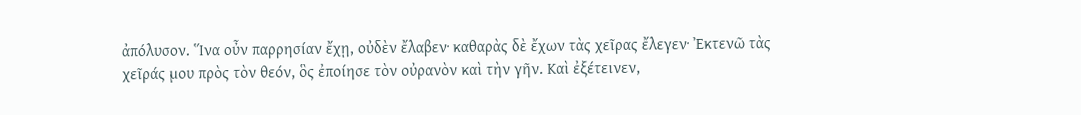ἀπόλυσον. Ἵνα οὖν παρρησίαν ἔχῃ, οὐδὲν ἔλαβεν· καθαρὰς δὲ ἔχων τὰς χεῖρας ἔλεγεν· Ἐκτενῶ τὰς χεῖράς μου πρὸς τὸν θεόν, ὃς ἐποίησε τὸν οὐρανὸν καὶ τὴν γῆν. Καὶ ἐξέτεινεν,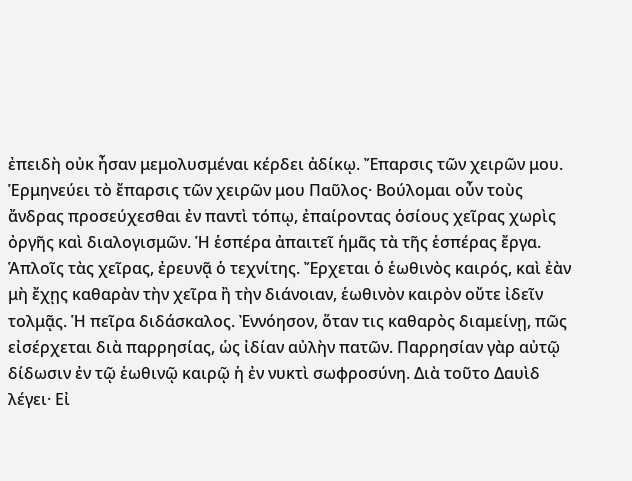ἐπειδὴ οὐκ ἦσαν μεμολυσμέναι κέρδει ἀδίκῳ. Ἔπαρσις τῶν χειρῶν μου. Ἑρμηνεύει τὸ ἔπαρσις τῶν χειρῶν μου Παῦλος· Βούλομαι οὖν τοὺς ἄνδρας προσεύχεσθαι ἐν παντὶ τόπῳ, ἐπαίροντας ὁσίους χεῖρας χωρὶς ὀργῆς καὶ διαλογισμῶν. Ἡ ἑσπέρα ἀπαιτεῖ ἡμᾶς τὰ τῆς ἑσπέρας ἔργα. Ἁπλοῖς τὰς χεῖρας, ἐρευνᾷ ὁ τεχνίτης. Ἔρχεται ὁ ἑωθινὸς καιρός, καὶ ἐὰν μὴ ἔχῃς καθαρὰν τὴν χεῖρα ἢ τὴν διάνοιαν, ἑωθινὸν καιρὸν οὔτε ἰδεῖν τολμᾷς. Ἡ πεῖρα διδάσκαλος. Ἐννόησον, ὅταν τις καθαρὸς διαμείνῃ, πῶς εἰσέρχεται διὰ παρρησίας, ὡς ἰδίαν αὐλὴν πατῶν. Παρρησίαν γὰρ αὐτῷ δίδωσιν ἐν τῷ ἑωθινῷ καιρῷ ἡ ἐν νυκτὶ σωφροσύνη. Διὰ τοῦτο Δαυὶδ λέγει· Εἰ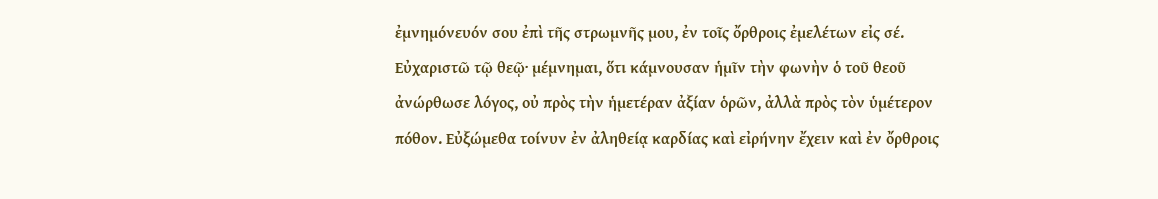ἐμνημόνευόν σου ἐπὶ τῆς στρωμνῆς μου, ἐν τοῖς ὄρθροις ἐμελέτων εἰς σέ. Εὐχαριστῶ τῷ θεῷ· μέμνημαι, ὅτι κάμνουσαν ἡμῖν τὴν φωνὴν ὁ τοῦ θεοῦ ἀνώρθωσε λόγος, οὐ πρὸς τὴν ἡμετέραν ἀξίαν ὁρῶν, ἀλλὰ πρὸς τὸν ὑμέτερον πόθον. Εὐξώμεθα τοίνυν ἐν ἀληθείᾳ καρδίας καὶ εἰρήνην ἔχειν καὶ ἐν ὄρθροις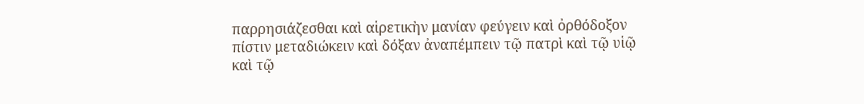παρρησιάζεσθαι καὶ αἱρετικὴν μανίαν φεύγειν καὶ ὀρθόδοξον πίστιν μεταδιώκειν καὶ δόξαν ἀναπέμπειν τῷ πατρὶ καὶ τῷ υἱῷ καὶ τῷ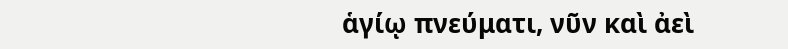ἁγίῳ πνεύματι, νῦν καὶ ἀεὶ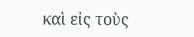καὶ εἰς τοὺς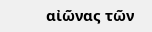αἰῶνας τῶν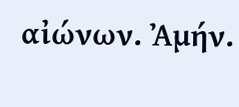αἰώνων. Ἀμήν.